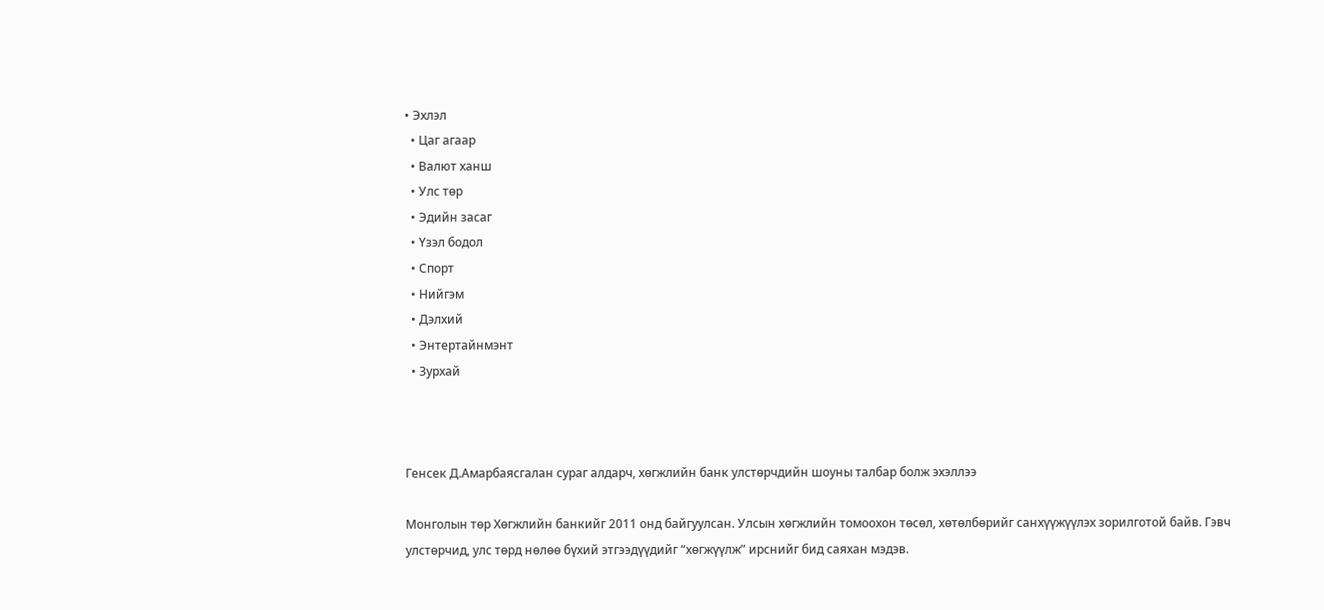• Эхлэл
  • Цаг агаар
  • Валют ханш
  • Улс төр
  • Эдийн засаг
  • Үзэл бодол
  • Спорт
  • Нийгэм
  • Дэлхий
  • Энтертайнмэнт
  • Зурхай



Генсек Д.Амарбаясгалан сураг алдарч, хөгжлийн банк улстөрчдийн шоуны талбар болж эхэллээ

Монголын төр Хөгжлийн банкийг 2011 онд байгуулсан. Улсын хөгжлийн томоохон төсөл, хөтөлбөрийг санхүүжүүлэх зорилготой байв. Гэвч улстөрчид, улс төрд нөлөө бүхий этгээдүүдийг “хөгжүүлж” ирснийг бид саяхан мэдэв.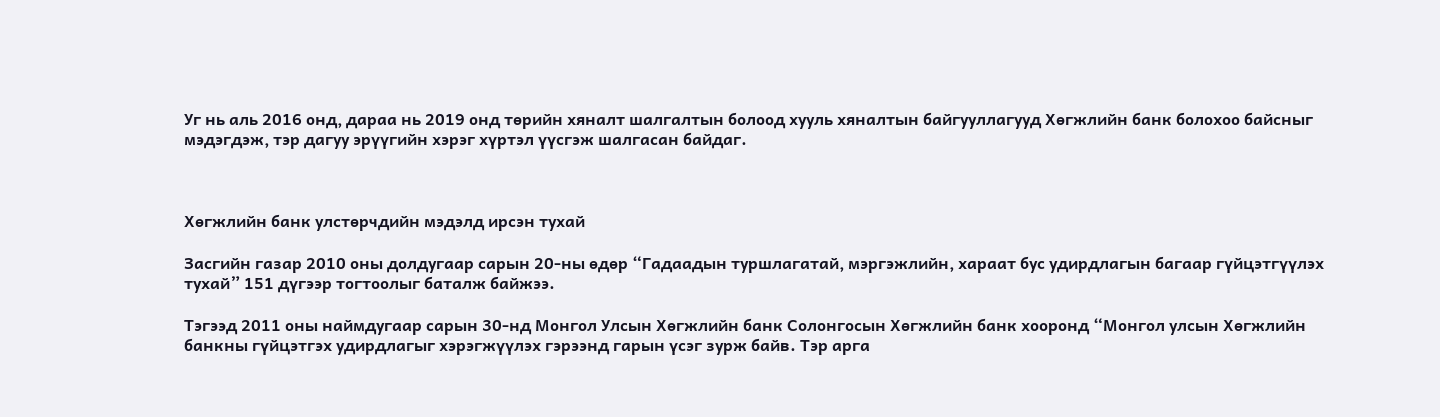Уг нь аль 2016 онд, дараа нь 2019 онд төрийн хяналт шалгалтын болоод хууль хяналтын байгууллагууд Хөгжлийн банк болохоо байсныг мэдэгдэж, тэр дагуу эрүүгийн хэрэг хүртэл үүсгэж шалгасан байдаг.



Хөгжлийн банк улстөрчдийн мэдэлд ирсэн тухай

Засгийн газар 2010 оны долдугаар сарын 20-ны өдөр “Гадаадын туршлагатай, мэргэжлийн, хараат бус удирдлагын багаар гүйцэтгүүлэх тухай” 151 дүгээр тогтоолыг баталж байжээ.

Тэгээд 2011 оны наймдугаар сарын 30-нд Монгол Улсын Хөгжлийн банк Солонгосын Хөгжлийн банк хооронд “Монгол улсын Хөгжлийн банкны гүйцэтгэх удирдлагыг хэрэгжүүлэх гэрээнд гарын үсэг зурж байв. Тэр арга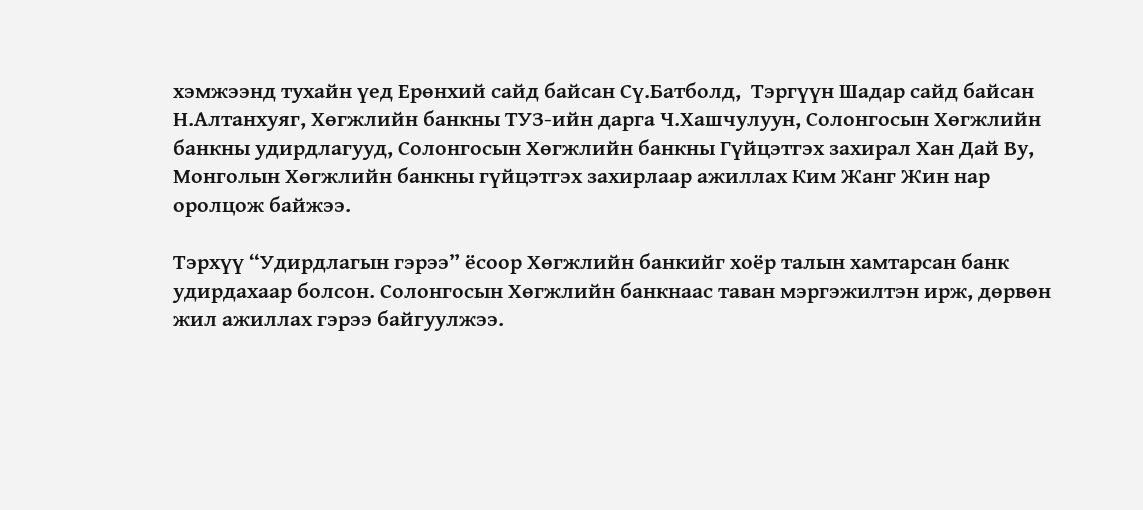хэмжээнд тухайн үед Ерөнхий сайд байсан Сү.Батболд,  Тэргүүн Шадар сайд байсан Н.Алтанхуяг, Хөгжлийн банкны ТУЗ-ийн дарга Ч.Хашчулуун, Солонгосын Хөгжлийн банкны удирдлагууд, Солонгосын Хөгжлийн банкны Гүйцэтгэх захирал Хан Дай Ву, Монголын Хөгжлийн банкны гүйцэтгэх захирлаар ажиллах Ким Жанг Жин нар оролцож байжээ.

Тэрхүү “Удирдлагын гэрээ” ёсоор Хөгжлийн банкийг хоёр талын хамтарсан банк удирдахаар болсон. Солонгосын Хөгжлийн банкнаас таван мэргэжилтэн ирж, дөрвөн жил ажиллах гэрээ байгуулжээ.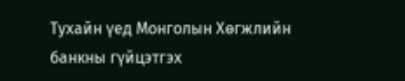Тухайн үед Монголын Хөгжлийн банкны гүйцэтгэх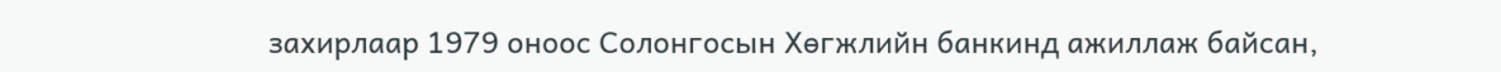захирлаар 1979 оноос Солонгосын Хөгжлийн банкинд ажиллаж байсан,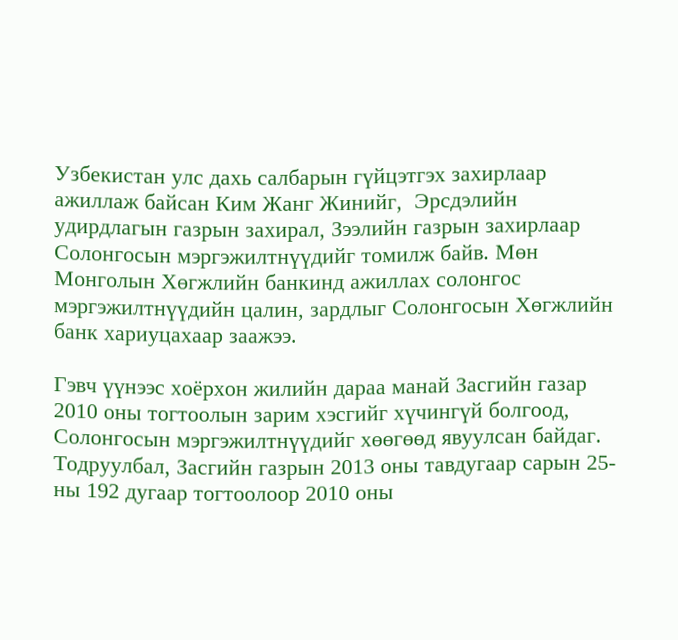Узбекистан улс дахь салбарын гүйцэтгэх захирлаар ажиллаж байсан Ким Жанг Жинийг,  Эрсдэлийн удирдлагын газрын захирал, Зээлийн газрын захирлаар Солонгосын мэргэжилтнүүдийг томилж байв. Мөн Монголын Хөгжлийн банкинд ажиллах солонгос мэргэжилтнүүдийн цалин, зардлыг Солонгосын Хөгжлийн банк хариуцахаар заажээ.

Гэвч үүнээс хоёрхон жилийн дараа манай Засгийн газар 2010 оны тогтоолын зарим хэсгийг хүчингүй болгоод, Солонгосын мэргэжилтнүүдийг хөөгөөд явуулсан байдаг. Тодруулбал, Засгийн газрын 2013 оны тавдугаар сарын 25-ны 192 дугаар тогтоолоор 2010 оны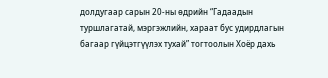долдугаар сарын 20-ны өдрийн “Гадаадын туршлагатай, мэргэжлийн, хараат бус удирдлагын багаар гүйцэтгүүлэх тухай” тогтоолын Хоёр дахь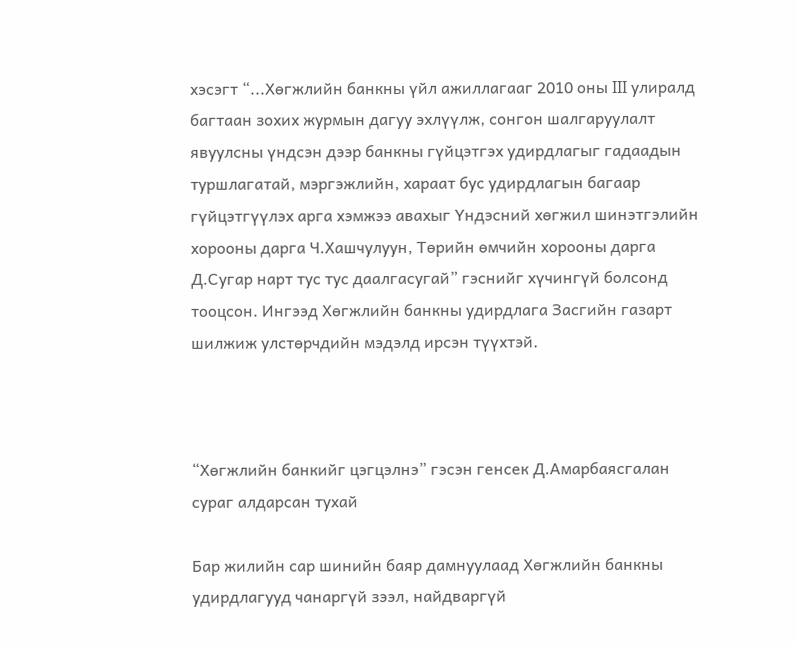хэсэгт “...Хөгжлийн банкны үйл ажиллагааг 2010 оны III улиралд багтаан зохих журмын дагуу эхлүүлж, сонгон шалгаруулалт явуулсны үндсэн дээр банкны гүйцэтгэх удирдлагыг гадаадын туршлагатай, мэргэжлийн, хараат бус удирдлагын багаар гүйцэтгүүлэх арга хэмжээ авахыг Үндэсний хөгжил шинэтгэлийн хорооны дарга Ч.Хашчулуун, Төрийн өмчийн хорооны дарга Д.Сугар нарт тус тус даалгасугай” гэснийг хүчингүй болсонд тооцсон. Ингээд Хөгжлийн банкны удирдлага Засгийн газарт шилжиж улстөрчдийн мэдэлд ирсэн түүхтэй.



“Хөгжлийн банкийг цэгцэлнэ” гэсэн генсек Д.Амарбаясгалан сураг алдарсан тухай

Бар жилийн сар шинийн баяр дамнуулаад Хөгжлийн банкны удирдлагууд чанаргүй зээл, найдваргүй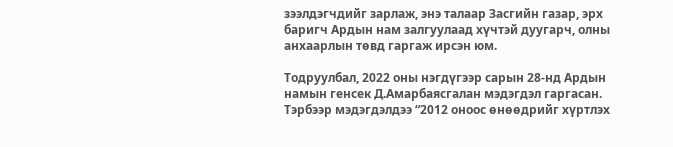зээлдэгчдийг зарлаж, энэ талаар Засгийн газар, эрх баригч Ардын нам залгуулаад хүчтэй дуугарч, олны анхаарлын төвд гаргаж ирсэн юм.

Тодруулбал, 2022 оны нэгдүгээр сарын 28-нд Ардын намын генсек Д.Амарбаясгалан мэдэгдэл гаргасан. Тэрбээр мэдэгдэлдээ “2012 оноос өнөөдрийг хүртлэх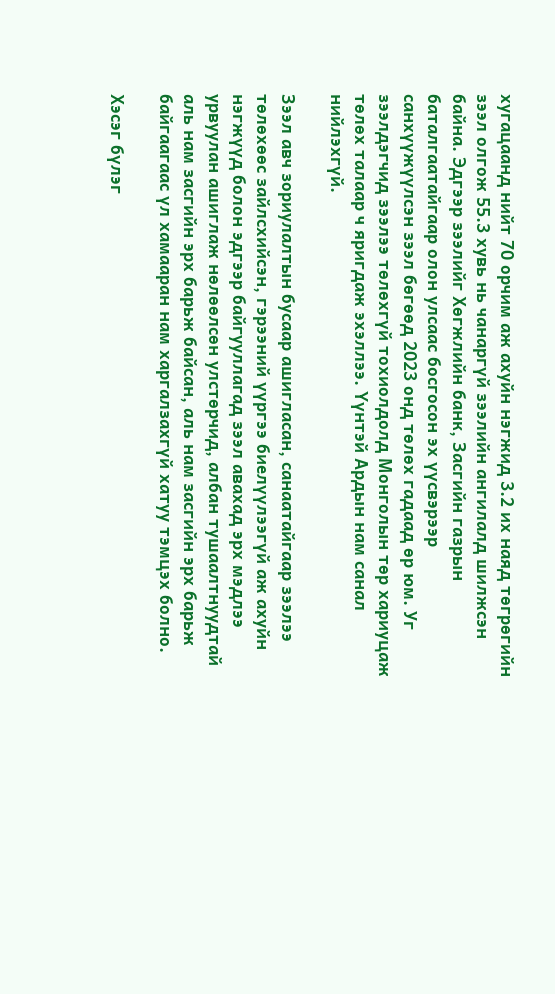хугацаанд нийт 70 орчим аж ахуйн нэгжид 3.2 их наяд төгрөгийн зээл олгож 55.3 хувь нь чанаргүй зээлийн ангилалд шилжсэн байна. Эдгээр зээлийг Хөгжлийн банк, Засгийн газрын баталгаатайгаар олон улсаас босгосон эх үүсвэрээр санхүүжүүлсэн зээл бөгөөд 2023 онд төлөх гадаад өр юм. Уг зээлдэгчид зээлээ төлөхгүй тохиолдолд Монголын төр хариуцаж төлөх талаар ч яригдаж эхэллээ. Үүнтэй Ардын нам санал нийлэхгүй.

Зээл авч зориулалтын бусаар ашигласан, санаатайгаар зээлээ төлөхөөс зайлсхийсэн, гэрээний үүргээ биелүүлээгүй аж ахуйн нэгжүүд болон эдгээр байгууллагад зээл авахад эрх мэдлээ урвуулан ашиглаж нөлөөлсөн улстөрчид, албан тушаалтнуудтай аль нам засгийн эрх барьж байсан, аль нам засгийн эрх барьж байгаагаас үл хамааран нам харгалзахгүй хатуу тэмцэх болно.

Хэсэг бүлэг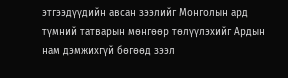этгээдүүдийн авсан зээлийг Монголын ард түмний татварын мөнгөөр төлүүлэхийг Ардын нам дэмжихгүй бөгөөд зээл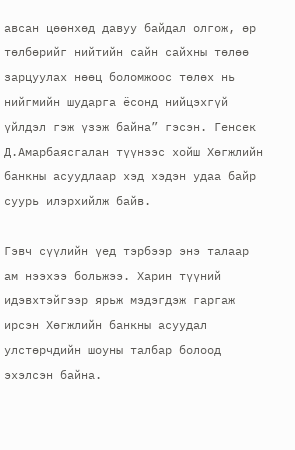авсан цөөнхөд давуу байдал олгож, өр төлбөрийг нийтийн сайн сайхны төлөө зарцуулах нөөц боломжоос төлөх нь нийгмийн шударга ёсонд нийцэхгүй үйлдэл гэж үзэж байна” гэсэн. Генсек Д.Амарбаясгалан түүнээс хойш Хөгжлийн банкны асуудлаар хэд хэдэн удаа байр суурь илэрхийлж байв.

Гэвч сүүлийн үед тэрбээр энэ талаар ам нээхээ больжээ. Харин түүний идэвхтэйгээр ярьж мэдэгдэж гаргаж ирсэн Хөгжлийн банкны асуудал улстөрчдийн шоуны талбар болоод эхэлсэн байна.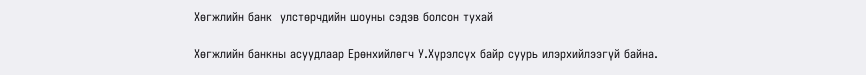Хөгжлийн банк  улстөрчдийн шоуны сэдэв болсон тухай

Хөгжлийн банкны асуудлаар Ерөнхийлөгч У.Хүрэлсүх байр суурь илэрхийлээгүй байна.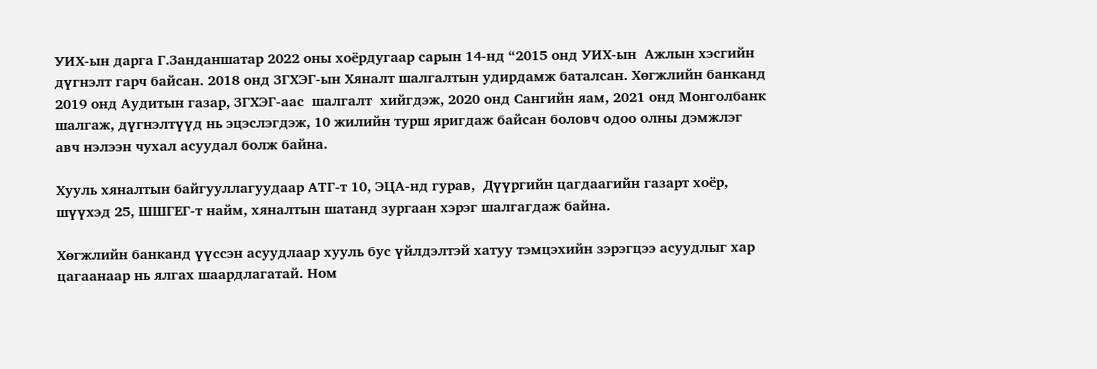УИХ-ын дарга Г.Занданшатар 2022 оны хоёрдугаар сарын 14-нд “2015 онд УИХ-ын  Ажлын хэсгийн дүгнэлт гарч байсан. 2018 онд ЗГХЭГ-ын Хяналт шалгалтын удирдамж баталсан. Хөгжлийн банканд  2019 онд Аудитын газар, ЗГХЭГ-аас  шалгалт  хийгдэж, 2020 онд Сангийн яам, 2021 онд Монголбанк шалгаж, дүгнэлтүүд нь эцэслэгдэж, 10 жилийн турш яригдаж байсан боловч одоо олны дэмжлэг авч нэлээн чухал асуудал болж байна.

Хууль хяналтын байгууллагуудаар АТГ-т 10, ЭЦА-нд гурав,  Дүүргийн цагдаагийн газарт хоёр, шүүхэд 25, ШШГЕГ-т найм, хяналтын шатанд зургаан хэрэг шалгагдаж байна.

Хөгжлийн банканд үүссэн асуудлаар хууль бус үйлдэлтэй хатуу тэмцэхийн зэрэгцээ асуудлыг хар цагаанаар нь ялгах шаардлагатай. Ном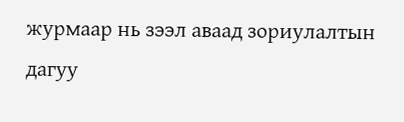журмаар нь зээл аваад зориулалтын дагуу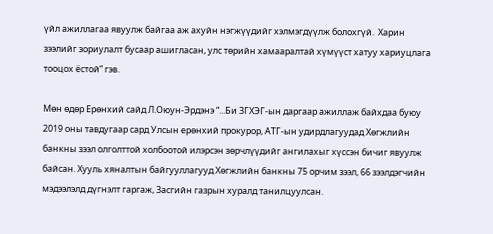үйл ажиллагаа явуулж байгаа аж ахуйн нэгжүүдийг хэлмэгдүүлж болохгүй.  Харин зээлийг зориулалт бусаар ашигласан, улс төрийн хамааралтай хүмүүст хатуу хариуцлага тооцох ёстой” гэв.

Мөн өдөр Ерөнхий сайд Л.Оюун-Эрдэнэ “...Би ЗГХЭГ-ын даргаар ажиллаж байхдаа буюу 2019 оны тавдугаар сард Улсын ерөнхий прокурор, АТГ-ын удирдлагуудад Хөгжлийн банкны зээл олголттой холбоотой илэрсэн зөрчлүүдийг ангилахыг хүссэн бичиг явуулж байсан. Хууль хяналтын байгууллагууд Хөгжлийн банкны 75 орчим зээл, 66 зээлдэгчийн мэдээлэлд дүгнэлт гаргаж, Засгийн газрын хуралд танилцуулсан.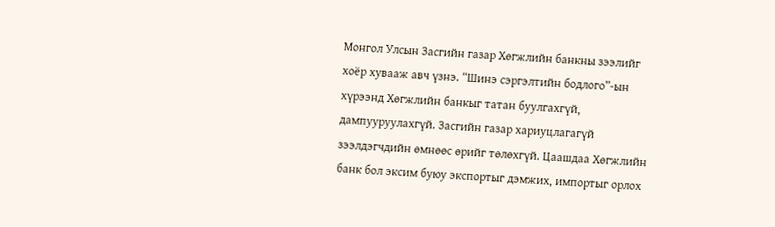Монгол Улсын Засгийн газар Хөгжлийн банкны зээлийг хоёр хувааж авч үзнэ. “Шинэ сэргэлтийн бодлого”-ын хүрээнд Хөгжлийн банкыг татан буулгахгүй, дампууруулахгүй. Засгийн газар хариуцлагагүй зээлдэгчдийн өмнөөс өрийг төлөхгүй. Цаашдаа Хөгжлийн банк бол эксим буюу экспортыг дэмжих, импортыг орлох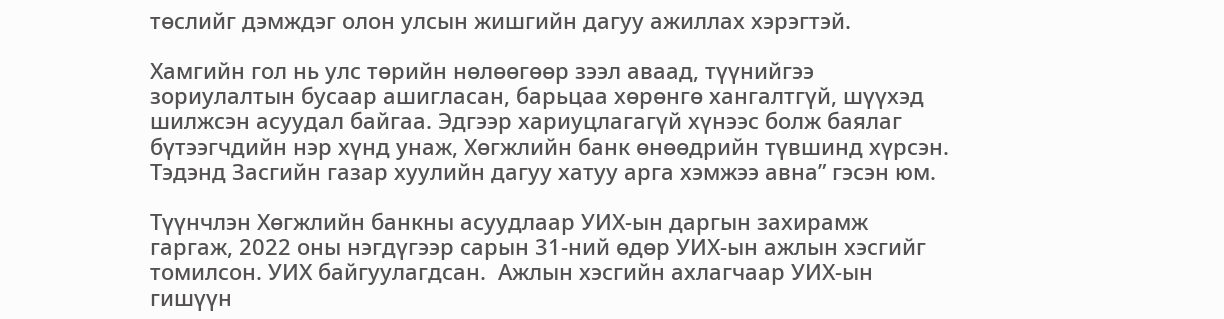төслийг дэмждэг олон улсын жишгийн дагуу ажиллах хэрэгтэй.

Хамгийн гол нь улс төрийн нөлөөгөөр зээл аваад, түүнийгээ зориулалтын бусаар ашигласан, барьцаа хөрөнгө хангалтгүй, шүүхэд шилжсэн асуудал байгаа. Эдгээр хариуцлагагүй хүнээс болж баялаг бүтээгчдийн нэр хүнд унаж, Хөгжлийн банк өнөөдрийн түвшинд хүрсэн. Тэдэнд Засгийн газар хуулийн дагуу хатуу арга хэмжээ авна” гэсэн юм.

Түүнчлэн Хөгжлийн банкны асуудлаар УИХ-ын даргын захирамж гаргаж, 2022 оны нэгдүгээр сарын 31-ний өдөр УИХ-ын ажлын хэсгийг томилсон. УИХ байгуулагдсан.  Ажлын хэсгийн ахлагчаар УИХ-ын гишүүн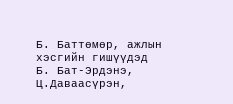Б. Баттөмөр, ажлын хэсгийн гишүүдэд  Б. Бат-Эрдэнэ, Ц.Даваасүрэн,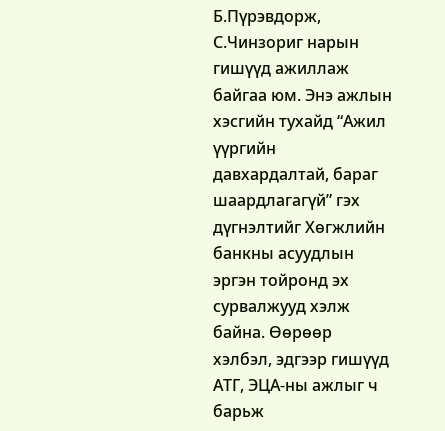Б.Пүрэвдорж, С.Чинзориг нарын гишүүд ажиллаж байгаа юм. Энэ ажлын хэсгийн тухайд “Ажил үүргийн давхардалтай, бараг шаардлагагүй” гэх дүгнэлтийг Хөгжлийн банкны асуудлын эргэн тойронд эх сурвалжууд хэлж байна. Өөрөөр хэлбэл, эдгээр гишүүд АТГ, ЭЦА-ны ажлыг ч барьж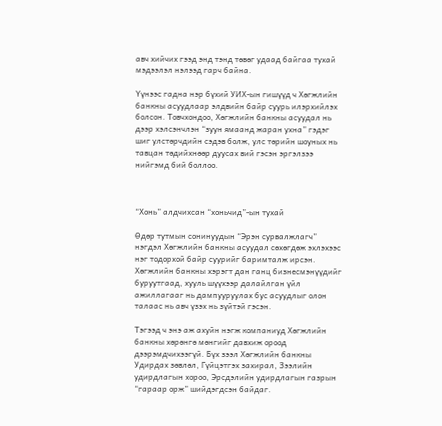авч хийчих гээд энд тэнд төвөг удаад байгаа тухай мэдээлэл нэлээд гарч байна.

Үүнээс гадна нэр бүхий УИХ-ын гишүүд ч Хөгжлийн банкны асуудлаар элдвийн байр суурь илэрхийлэх болсон. Товчхондоо, Хөгжлийн банкны асуудал нь дээр хэлсэнчлэн “зуун ямаанд жаран ухна” гэдэг шиг улстөрчдийн сэдэв болж, улс төрийн шоуных нь тавцан төдийхнөөр дуусах вий гэсэн эргэлзээ нийгэмд бий боллоо.



“Хонь” алдчихсан “хоньчид”-ын тухай

Өдөр тутмын сонинуудын “Эрэн сурвалжлагч” нэгдэл Хөгжлийн банкны асуудал сөхөгдөж эхлэхээс нэг тодорхой байр суурийг баримталж ирсэн. Хөгжлийн банкны хэрэгт дан ганц бизнесмэнүүдийг буруутгаад, хууль шүүхээр далайлган үйл ажиллагааг нь дампууруулах бус асуудлыг олон талаас нь авч үзэх нь зүйтэй гэсэн.

Тэгээд ч энэ аж ахуйн нэгж компаниуд Хөгжлийн банкны хөрөнгө мөнгийг давхиж ороод дээрэмдчихээгүй. Бүх зээл Хөгжлийн банкны Удирдах зөвлөл, Гүйцэтгэх захирал, Зээлийн удирдлагын хороо, Эрсдэлийн удирдлагын газрын “гараар орж” шийдэгдсэн байдаг.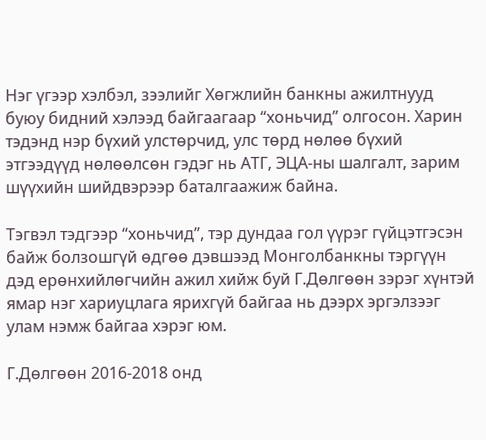Нэг үгээр хэлбэл, зээлийг Хөгжлийн банкны ажилтнууд буюу бидний хэлээд байгаагаар “хоньчид” олгосон. Харин тэдэнд нэр бүхий улстөрчид, улс төрд нөлөө бүхий этгээдүүд нөлөөлсөн гэдэг нь АТГ, ЭЦА-ны шалгалт, зарим шүүхийн шийдвэрээр баталгаажиж байна.

Тэгвэл тэдгээр “хоньчид”, тэр дундаа гол үүрэг гүйцэтгэсэн байж болзошгүй өдгөө дэвшээд Монголбанкны тэргүүн дэд ерөнхийлөгчийн ажил хийж буй Г.Дөлгөөн зэрэг хүнтэй ямар нэг хариуцлага ярихгүй байгаа нь дээрх эргэлзээг улам нэмж байгаа хэрэг юм.

Г.Дөлгөөн 2016-2018 онд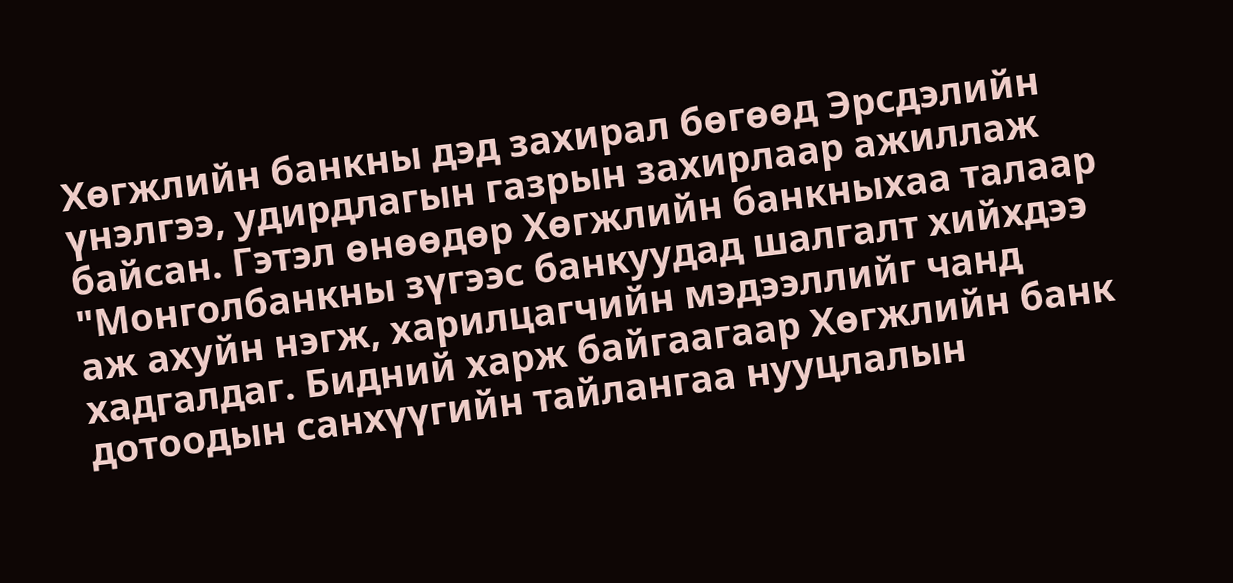Хөгжлийн банкны дэд захирал бөгөөд Эрсдэлийн үнэлгээ, удирдлагын газрын захирлаар ажиллаж байсан. Гэтэл өнөөдөр Хөгжлийн банкныхаа талаар "Монголбанкны зүгээс банкуудад шалгалт хийхдээ аж ахуйн нэгж, харилцагчийн мэдээллийг чанд хадгалдаг. Бидний харж байгаагаар Хөгжлийн банк дотоодын санхүүгийн тайлангаа нууцлалын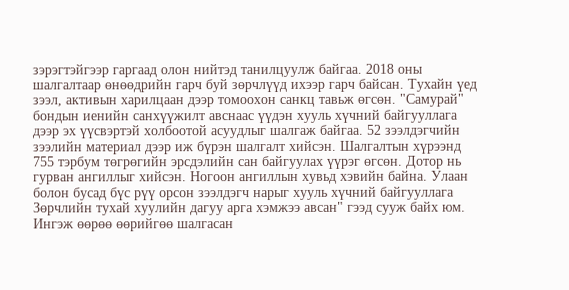зэрэгтэйгээр гаргаад олон нийтэд танилцуулж байгаа. 2018 оны шалгалтаар өнөөдрийн гарч буй зөрчлүүд ихээр гарч байсан. Тухайн үед зээл, активын харилцаан дээр томоохон санкц тавьж өгсөн. "Самурай" бондын иенийн санхүүжилт авснаас үүдэн хууль хүчний байгууллага дээр эх үүсвэртэй холбоотой асуудлыг шалгаж байгаа. 52 зээлдэгчийн зээлийн материал дээр иж бүрэн шалгалт хийсэн. Шалгалтын хүрээнд 755 тэрбум төгрөгийн эрсдэлийн сан байгуулах үүрэг өгсөн. Дотор нь гурван ангиллыг хийсэн. Ногоон ангиллын хувьд хэвийн байна. Улаан болон бусад бүс рүү орсон зээлдэгч нарыг хууль хүчний байгууллага Зөрчлийн тухай хуулийн дагуу арга хэмжээ авсан" гээд сууж байх юм. Ингэж өөрөө өөрийгөө шалгасан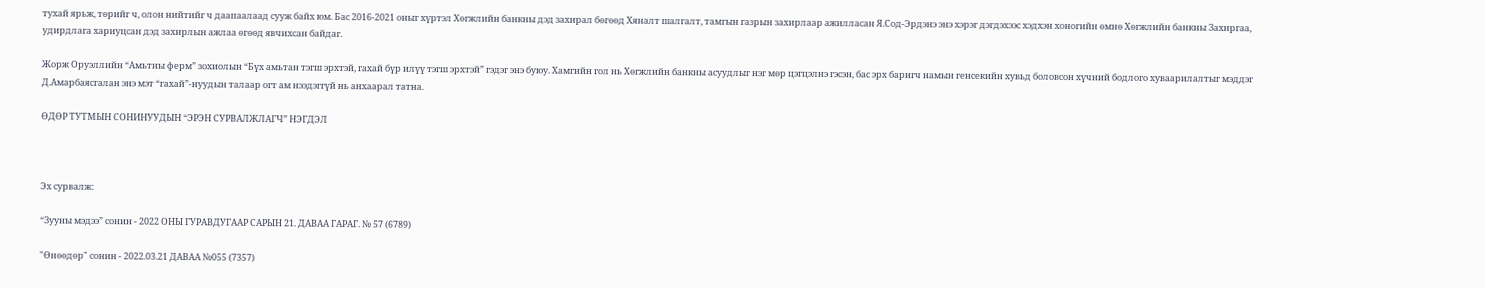тухай ярьж, төрийг ч, олон нийтийг ч даапаалаад сууж байх юм. Бас 2016-2021 оныг хүртэл Хөгжлийн банкны дэд захирал бөгөөд Хяналт шалгалт, тамгын газрын захирлаар ажилласан Я.Сод-Эрдэнэ энэ хэрэг дэгдэхээс хэдхэн хоногийн өмнө Хөгжлийн банкны Захиргаа, удирдлага хариуцсан дэд захирлын ажлаа өгөөд явчихсан байдаг.

Жорж Оруэллийн “Амьтны ферм” зохиолын “Бүх амьтан тэгш эрхтэй, гахай бүр илүү тэгш эрхтэй” гэдэг энэ буюу. Хамгийн гол нь Хөгжлийн банкны асуудлыг нэг мөр цэгцэлнэ гэсэн, бас эрх баригч намын генсекийн хувьд боловсон хүчний бодлого хуваарилалтыг мэддэг Д.Амарбаясгалан энэ мэт “гахай”-нуудын талаар огт ам нээдэггүй нь анхаарал татна.

ӨДӨР ТУТМЫН СОНИНУУДЫН “ЭРЭН СУРВАЛЖЛАГЧ” НЭГДЭЛ



Эх сурвалж:

“Зууны мэдээ” сонин - 2022 ОНЫ ГУРАВДУГААР САРЫН 21. ДАВАА ГАРАГ. № 57 (6789)

"Өнөөдөр" сонин - 2022.03.21 ДАВАА №055 (7357)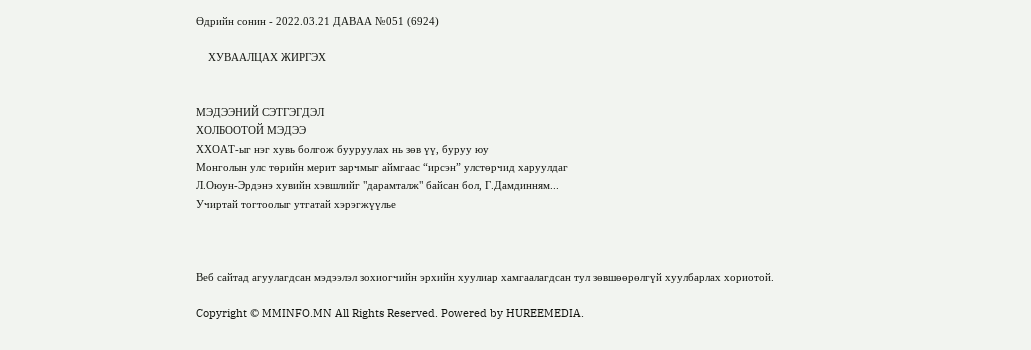Өдрийн сонин - 2022.03.21 ДАВАА №051 (6924)

    ХУВААЛЦАХ ЖИРГЭХ


МЭДЭЭНИЙ СЭТГЭГДЭЛ
ХОЛБООТОЙ МЭДЭЭ
ХХОАТ-ыг нэг хувь болгож бууруулах нь зөв үү, буруу юу
Монголын улс төрийн мерит зарчмыг аймгаас “ирсэн” улстөрчид харуулдаг
Л.Оюун-Эрдэнэ хувийн хэвшлийг "дарамталж" байсан бол, Г.Дамдинням...
Учиртай тогтоолыг утгатай хэрэгжүүлье



Веб сайтад агуулагдсан мэдээлэл зохиогчийн эрхийн хуулиар хамгаалагдсан тул зөвшөөрөлгүй хуулбарлах хориотой.

Copyright © MMINFO.MN All Rights Reserved. Powered by HUREEMEDIA.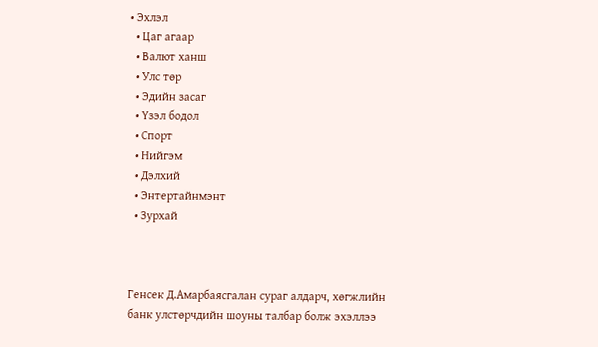• Эхлэл
  • Цаг агаар
  • Валют ханш
  • Улс төр
  • Эдийн засаг
  • Үзэл бодол
  • Спорт
  • Нийгэм
  • Дэлхий
  • Энтертайнмэнт
  • Зурхай



Генсек Д.Амарбаясгалан сураг алдарч, хөгжлийн банк улстөрчдийн шоуны талбар болж эхэллээ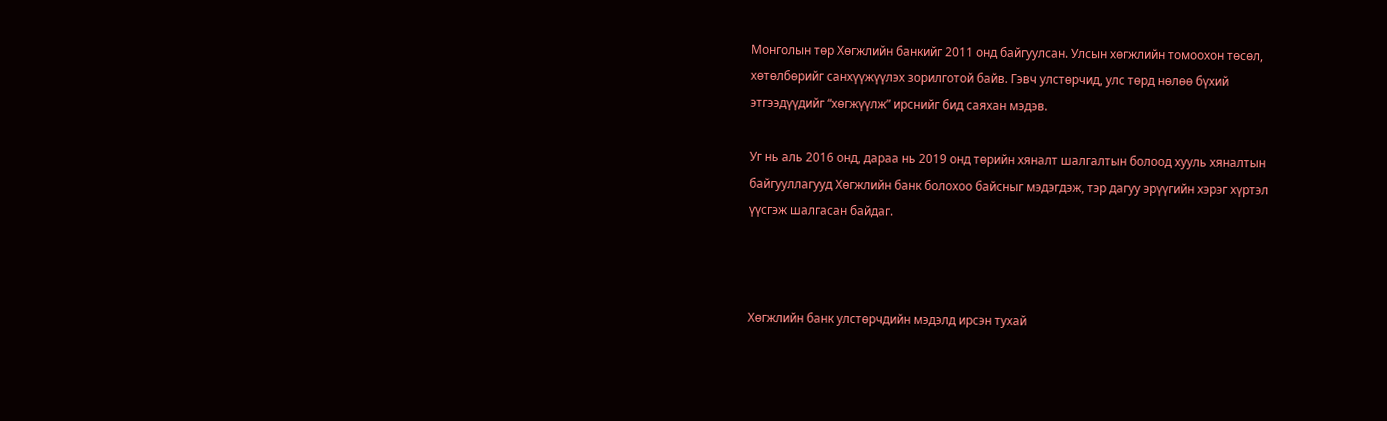Монголын төр Хөгжлийн банкийг 2011 онд байгуулсан. Улсын хөгжлийн томоохон төсөл, хөтөлбөрийг санхүүжүүлэх зорилготой байв. Гэвч улстөрчид, улс төрд нөлөө бүхий этгээдүүдийг “хөгжүүлж” ирснийг бид саяхан мэдэв.

Уг нь аль 2016 онд, дараа нь 2019 онд төрийн хяналт шалгалтын болоод хууль хяналтын байгууллагууд Хөгжлийн банк болохоо байсныг мэдэгдэж, тэр дагуу эрүүгийн хэрэг хүртэл үүсгэж шалгасан байдаг.



Хөгжлийн банк улстөрчдийн мэдэлд ирсэн тухай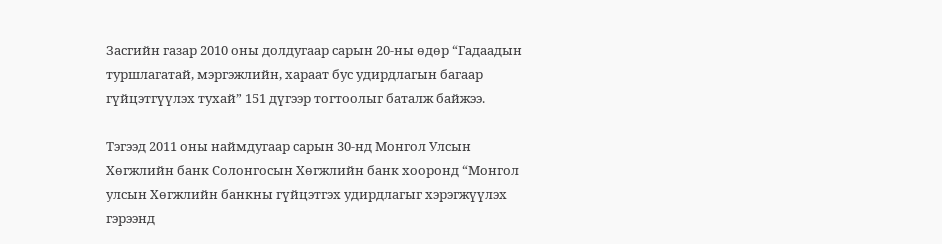Засгийн газар 2010 оны долдугаар сарын 20-ны өдөр “Гадаадын туршлагатай, мэргэжлийн, хараат бус удирдлагын багаар гүйцэтгүүлэх тухай” 151 дүгээр тогтоолыг баталж байжээ.

Тэгээд 2011 оны наймдугаар сарын 30-нд Монгол Улсын Хөгжлийн банк Солонгосын Хөгжлийн банк хооронд “Монгол улсын Хөгжлийн банкны гүйцэтгэх удирдлагыг хэрэгжүүлэх гэрээнд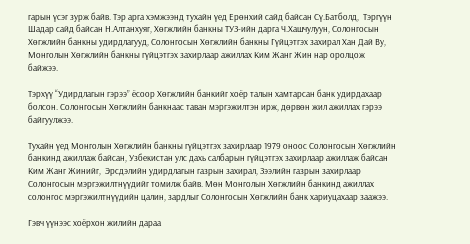гарын үсэг зурж байв. Тэр арга хэмжээнд тухайн үед Ерөнхий сайд байсан Сү.Батболд,  Тэргүүн Шадар сайд байсан Н.Алтанхуяг, Хөгжлийн банкны ТУЗ-ийн дарга Ч.Хашчулуун, Солонгосын Хөгжлийн банкны удирдлагууд, Солонгосын Хөгжлийн банкны Гүйцэтгэх захирал Хан Дай Ву, Монголын Хөгжлийн банкны гүйцэтгэх захирлаар ажиллах Ким Жанг Жин нар оролцож байжээ.

Тэрхүү “Удирдлагын гэрээ” ёсоор Хөгжлийн банкийг хоёр талын хамтарсан банк удирдахаар болсон. Солонгосын Хөгжлийн банкнаас таван мэргэжилтэн ирж, дөрвөн жил ажиллах гэрээ байгуулжээ.

Тухайн үед Монголын Хөгжлийн банкны гүйцэтгэх захирлаар 1979 оноос Солонгосын Хөгжлийн банкинд ажиллаж байсан, Узбекистан улс дахь салбарын гүйцэтгэх захирлаар ажиллаж байсан Ким Жанг Жинийг,  Эрсдэлийн удирдлагын газрын захирал, Зээлийн газрын захирлаар Солонгосын мэргэжилтнүүдийг томилж байв. Мөн Монголын Хөгжлийн банкинд ажиллах солонгос мэргэжилтнүүдийн цалин, зардлыг Солонгосын Хөгжлийн банк хариуцахаар заажээ.

Гэвч үүнээс хоёрхон жилийн дараа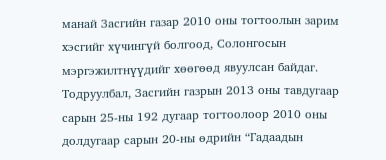манай Засгийн газар 2010 оны тогтоолын зарим хэсгийг хүчингүй болгоод, Солонгосын мэргэжилтнүүдийг хөөгөөд явуулсан байдаг. Тодруулбал, Засгийн газрын 2013 оны тавдугаар сарын 25-ны 192 дугаар тогтоолоор 2010 оны долдугаар сарын 20-ны өдрийн “Гадаадын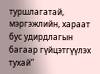туршлагатай, мэргэжлийн, хараат бус удирдлагын багаар гүйцэтгүүлэх тухай”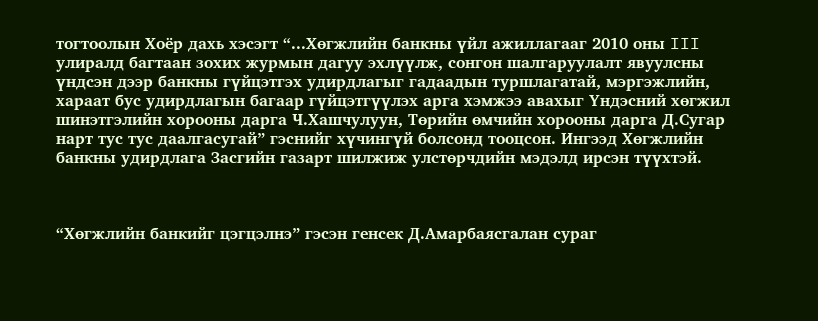тогтоолын Хоёр дахь хэсэгт “...Хөгжлийн банкны үйл ажиллагааг 2010 оны III улиралд багтаан зохих журмын дагуу эхлүүлж, сонгон шалгаруулалт явуулсны үндсэн дээр банкны гүйцэтгэх удирдлагыг гадаадын туршлагатай, мэргэжлийн, хараат бус удирдлагын багаар гүйцэтгүүлэх арга хэмжээ авахыг Үндэсний хөгжил шинэтгэлийн хорооны дарга Ч.Хашчулуун, Төрийн өмчийн хорооны дарга Д.Сугар нарт тус тус даалгасугай” гэснийг хүчингүй болсонд тооцсон. Ингээд Хөгжлийн банкны удирдлага Засгийн газарт шилжиж улстөрчдийн мэдэлд ирсэн түүхтэй.



“Хөгжлийн банкийг цэгцэлнэ” гэсэн генсек Д.Амарбаясгалан сураг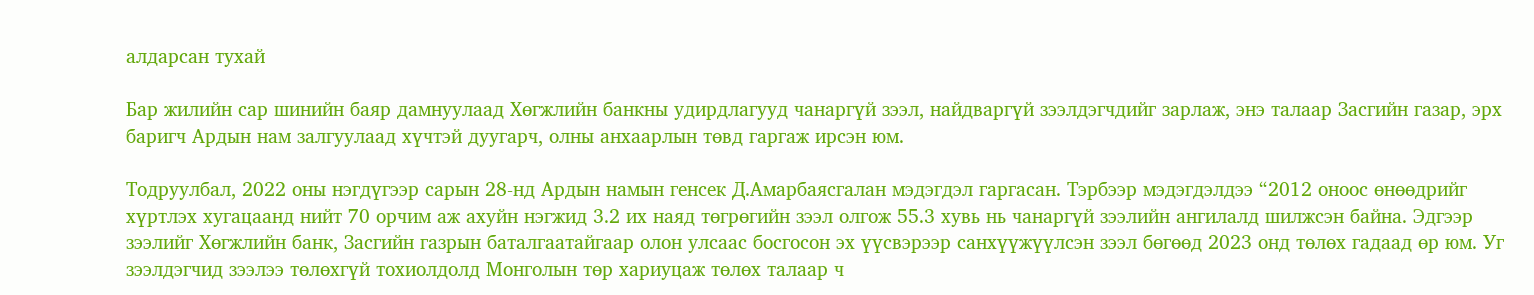алдарсан тухай

Бар жилийн сар шинийн баяр дамнуулаад Хөгжлийн банкны удирдлагууд чанаргүй зээл, найдваргүй зээлдэгчдийг зарлаж, энэ талаар Засгийн газар, эрх баригч Ардын нам залгуулаад хүчтэй дуугарч, олны анхаарлын төвд гаргаж ирсэн юм.

Тодруулбал, 2022 оны нэгдүгээр сарын 28-нд Ардын намын генсек Д.Амарбаясгалан мэдэгдэл гаргасан. Тэрбээр мэдэгдэлдээ “2012 оноос өнөөдрийг хүртлэх хугацаанд нийт 70 орчим аж ахуйн нэгжид 3.2 их наяд төгрөгийн зээл олгож 55.3 хувь нь чанаргүй зээлийн ангилалд шилжсэн байна. Эдгээр зээлийг Хөгжлийн банк, Засгийн газрын баталгаатайгаар олон улсаас босгосон эх үүсвэрээр санхүүжүүлсэн зээл бөгөөд 2023 онд төлөх гадаад өр юм. Уг зээлдэгчид зээлээ төлөхгүй тохиолдолд Монголын төр хариуцаж төлөх талаар ч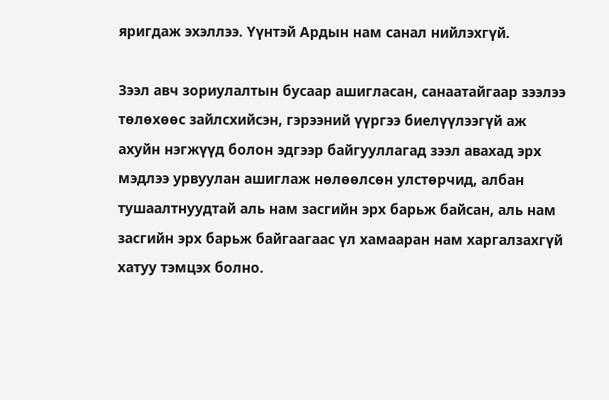яригдаж эхэллээ. Үүнтэй Ардын нам санал нийлэхгүй.

Зээл авч зориулалтын бусаар ашигласан, санаатайгаар зээлээ төлөхөөс зайлсхийсэн, гэрээний үүргээ биелүүлээгүй аж ахуйн нэгжүүд болон эдгээр байгууллагад зээл авахад эрх мэдлээ урвуулан ашиглаж нөлөөлсөн улстөрчид, албан тушаалтнуудтай аль нам засгийн эрх барьж байсан, аль нам засгийн эрх барьж байгаагаас үл хамааран нам харгалзахгүй хатуу тэмцэх болно.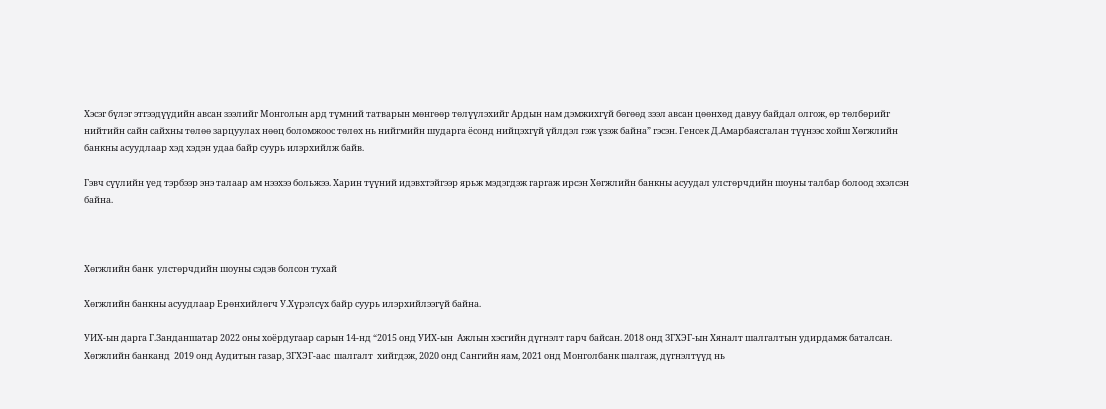Хэсэг бүлэг этгээдүүдийн авсан зээлийг Монголын ард түмний татварын мөнгөөр төлүүлэхийг Ардын нам дэмжихгүй бөгөөд зээл авсан цөөнхөд давуу байдал олгож, өр төлбөрийг нийтийн сайн сайхны төлөө зарцуулах нөөц боломжоос төлөх нь нийгмийн шударга ёсонд нийцэхгүй үйлдэл гэж үзэж байна” гэсэн. Генсек Д.Амарбаясгалан түүнээс хойш Хөгжлийн банкны асуудлаар хэд хэдэн удаа байр суурь илэрхийлж байв.

Гэвч сүүлийн үед тэрбээр энэ талаар ам нээхээ больжээ. Харин түүний идэвхтэйгээр ярьж мэдэгдэж гаргаж ирсэн Хөгжлийн банкны асуудал улстөрчдийн шоуны талбар болоод эхэлсэн байна.



Хөгжлийн банк  улстөрчдийн шоуны сэдэв болсон тухай

Хөгжлийн банкны асуудлаар Ерөнхийлөгч У.Хүрэлсүх байр суурь илэрхийлээгүй байна.

УИХ-ын дарга Г.Занданшатар 2022 оны хоёрдугаар сарын 14-нд “2015 онд УИХ-ын  Ажлын хэсгийн дүгнэлт гарч байсан. 2018 онд ЗГХЭГ-ын Хяналт шалгалтын удирдамж баталсан. Хөгжлийн банканд  2019 онд Аудитын газар, ЗГХЭГ-аас  шалгалт  хийгдэж, 2020 онд Сангийн яам, 2021 онд Монголбанк шалгаж, дүгнэлтүүд нь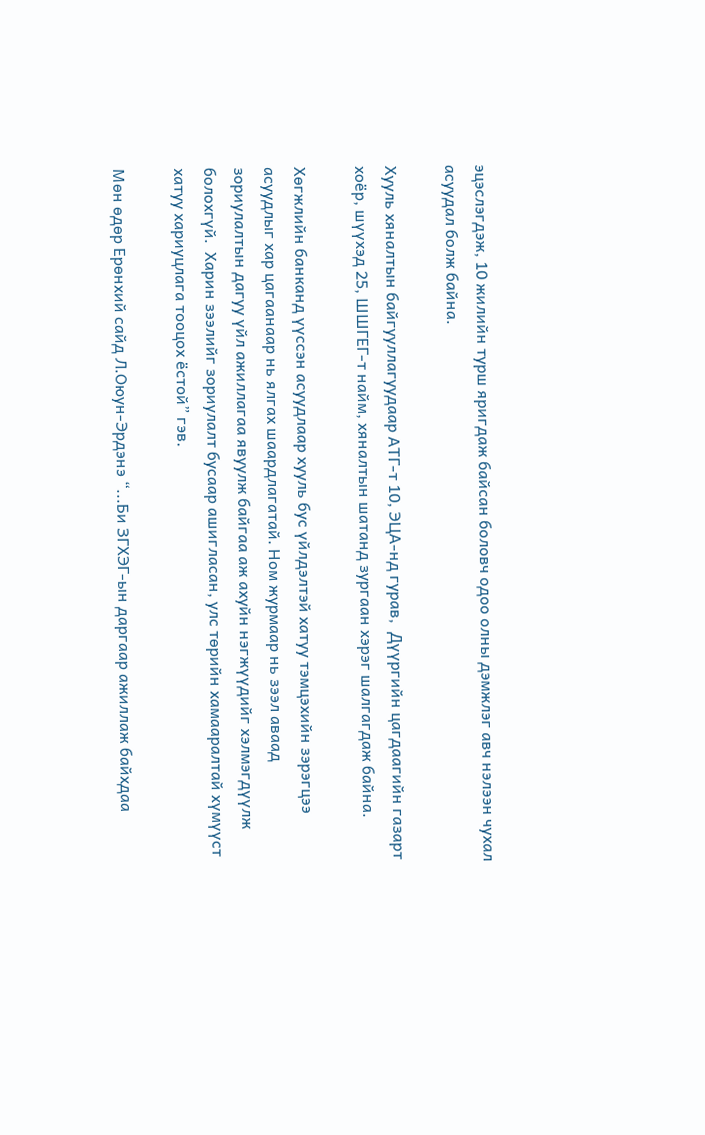эцэслэгдэж, 10 жилийн турш яригдаж байсан боловч одоо олны дэмжлэг авч нэлээн чухал асуудал болж байна.

Хууль хяналтын байгууллагуудаар АТГ-т 10, ЭЦА-нд гурав,  Дүүргийн цагдаагийн газарт хоёр, шүүхэд 25, ШШГЕГ-т найм, хяналтын шатанд зургаан хэрэг шалгагдаж байна.

Хөгжлийн банканд үүссэн асуудлаар хууль бус үйлдэлтэй хатуу тэмцэхийн зэрэгцээ асуудлыг хар цагаанаар нь ялгах шаардлагатай. Ном журмаар нь зээл аваад зориулалтын дагуу үйл ажиллагаа явуулж байгаа аж ахуйн нэгжүүдийг хэлмэгдүүлж болохгүй.  Харин зээлийг зориулалт бусаар ашигласан, улс төрийн хамааралтай хүмүүст хатуу хариуцлага тооцох ёстой” гэв.

Мөн өдөр Ерөнхий сайд Л.Оюун-Эрдэнэ “...Би ЗГХЭГ-ын даргаар ажиллаж байхдаа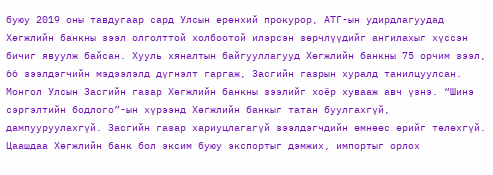буюу 2019 оны тавдугаар сард Улсын ерөнхий прокурор, АТГ-ын удирдлагуудад Хөгжлийн банкны зээл олголттой холбоотой илэрсэн зөрчлүүдийг ангилахыг хүссэн бичиг явуулж байсан. Хууль хяналтын байгууллагууд Хөгжлийн банкны 75 орчим зээл, 66 зээлдэгчийн мэдээлэлд дүгнэлт гаргаж, Засгийн газрын хуралд танилцуулсан. Монгол Улсын Засгийн газар Хөгжлийн банкны зээлийг хоёр хувааж авч үзнэ. “Шинэ сэргэлтийн бодлого”-ын хүрээнд Хөгжлийн банкыг татан буулгахгүй, дампууруулахгүй. Засгийн газар хариуцлагагүй зээлдэгчдийн өмнөөс өрийг төлөхгүй. Цаашдаа Хөгжлийн банк бол эксим буюу экспортыг дэмжих, импортыг орлох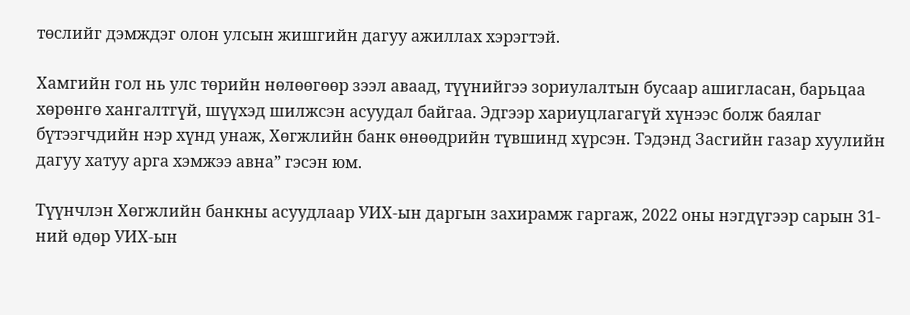төслийг дэмждэг олон улсын жишгийн дагуу ажиллах хэрэгтэй.

Хамгийн гол нь улс төрийн нөлөөгөөр зээл аваад, түүнийгээ зориулалтын бусаар ашигласан, барьцаа хөрөнгө хангалтгүй, шүүхэд шилжсэн асуудал байгаа. Эдгээр хариуцлагагүй хүнээс болж баялаг бүтээгчдийн нэр хүнд унаж, Хөгжлийн банк өнөөдрийн түвшинд хүрсэн. Тэдэнд Засгийн газар хуулийн дагуу хатуу арга хэмжээ авна” гэсэн юм.

Түүнчлэн Хөгжлийн банкны асуудлаар УИХ-ын даргын захирамж гаргаж, 2022 оны нэгдүгээр сарын 31-ний өдөр УИХ-ын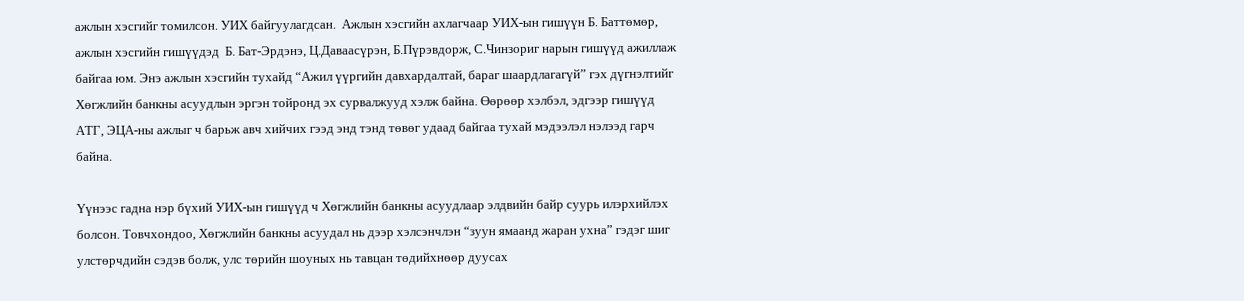ажлын хэсгийг томилсон. УИХ байгуулагдсан.  Ажлын хэсгийн ахлагчаар УИХ-ын гишүүн Б. Баттөмөр, ажлын хэсгийн гишүүдэд  Б. Бат-Эрдэнэ, Ц.Даваасүрэн, Б.Пүрэвдорж, С.Чинзориг нарын гишүүд ажиллаж байгаа юм. Энэ ажлын хэсгийн тухайд “Ажил үүргийн давхардалтай, бараг шаардлагагүй” гэх дүгнэлтийг Хөгжлийн банкны асуудлын эргэн тойронд эх сурвалжууд хэлж байна. Өөрөөр хэлбэл, эдгээр гишүүд АТГ, ЭЦА-ны ажлыг ч барьж авч хийчих гээд энд тэнд төвөг удаад байгаа тухай мэдээлэл нэлээд гарч байна.

Үүнээс гадна нэр бүхий УИХ-ын гишүүд ч Хөгжлийн банкны асуудлаар элдвийн байр суурь илэрхийлэх болсон. Товчхондоо, Хөгжлийн банкны асуудал нь дээр хэлсэнчлэн “зуун ямаанд жаран ухна” гэдэг шиг улстөрчдийн сэдэв болж, улс төрийн шоуных нь тавцан төдийхнөөр дуусах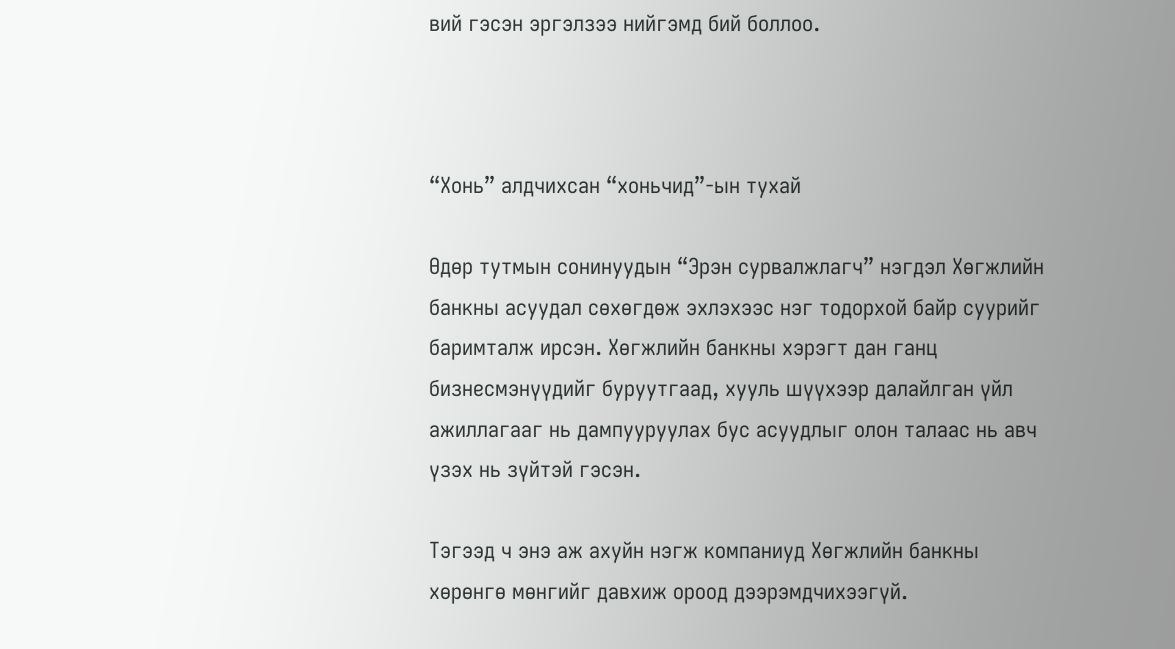вий гэсэн эргэлзээ нийгэмд бий боллоо.



“Хонь” алдчихсан “хоньчид”-ын тухай

Өдөр тутмын сонинуудын “Эрэн сурвалжлагч” нэгдэл Хөгжлийн банкны асуудал сөхөгдөж эхлэхээс нэг тодорхой байр суурийг баримталж ирсэн. Хөгжлийн банкны хэрэгт дан ганц бизнесмэнүүдийг буруутгаад, хууль шүүхээр далайлган үйл ажиллагааг нь дампууруулах бус асуудлыг олон талаас нь авч үзэх нь зүйтэй гэсэн.

Тэгээд ч энэ аж ахуйн нэгж компаниуд Хөгжлийн банкны хөрөнгө мөнгийг давхиж ороод дээрэмдчихээгүй.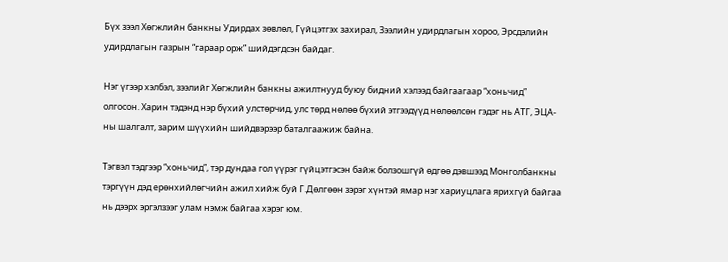Бүх зээл Хөгжлийн банкны Удирдах зөвлөл, Гүйцэтгэх захирал, Зээлийн удирдлагын хороо, Эрсдэлийн удирдлагын газрын “гараар орж” шийдэгдсэн байдаг.

Нэг үгээр хэлбэл, зээлийг Хөгжлийн банкны ажилтнууд буюу бидний хэлээд байгаагаар “хоньчид” олгосон. Харин тэдэнд нэр бүхий улстөрчид, улс төрд нөлөө бүхий этгээдүүд нөлөөлсөн гэдэг нь АТГ, ЭЦА-ны шалгалт, зарим шүүхийн шийдвэрээр баталгаажиж байна.

Тэгвэл тэдгээр “хоньчид”, тэр дундаа гол үүрэг гүйцэтгэсэн байж болзошгүй өдгөө дэвшээд Монголбанкны тэргүүн дэд ерөнхийлөгчийн ажил хийж буй Г.Дөлгөөн зэрэг хүнтэй ямар нэг хариуцлага ярихгүй байгаа нь дээрх эргэлзээг улам нэмж байгаа хэрэг юм.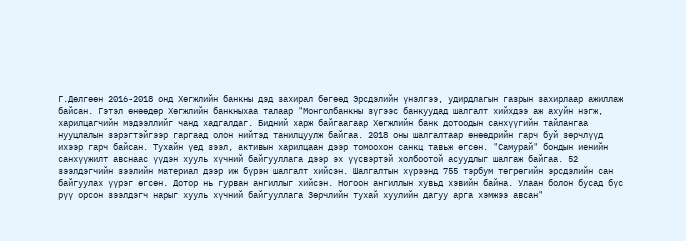Г.Дөлгөөн 2016-2018 онд Хөгжлийн банкны дэд захирал бөгөөд Эрсдэлийн үнэлгээ, удирдлагын газрын захирлаар ажиллаж байсан. Гэтэл өнөөдөр Хөгжлийн банкныхаа талаар "Монголбанкны зүгээс банкуудад шалгалт хийхдээ аж ахуйн нэгж, харилцагчийн мэдээллийг чанд хадгалдаг. Бидний харж байгаагаар Хөгжлийн банк дотоодын санхүүгийн тайлангаа нууцлалын зэрэгтэйгээр гаргаад олон нийтэд танилцуулж байгаа. 2018 оны шалгалтаар өнөөдрийн гарч буй зөрчлүүд ихээр гарч байсан. Тухайн үед зээл, активын харилцаан дээр томоохон санкц тавьж өгсөн. "Самурай" бондын иенийн санхүүжилт авснаас үүдэн хууль хүчний байгууллага дээр эх үүсвэртэй холбоотой асуудлыг шалгаж байгаа. 52 зээлдэгчийн зээлийн материал дээр иж бүрэн шалгалт хийсэн. Шалгалтын хүрээнд 755 тэрбум төгрөгийн эрсдэлийн сан байгуулах үүрэг өгсөн. Дотор нь гурван ангиллыг хийсэн. Ногоон ангиллын хувьд хэвийн байна. Улаан болон бусад бүс рүү орсон зээлдэгч нарыг хууль хүчний байгууллага Зөрчлийн тухай хуулийн дагуу арга хэмжээ авсан"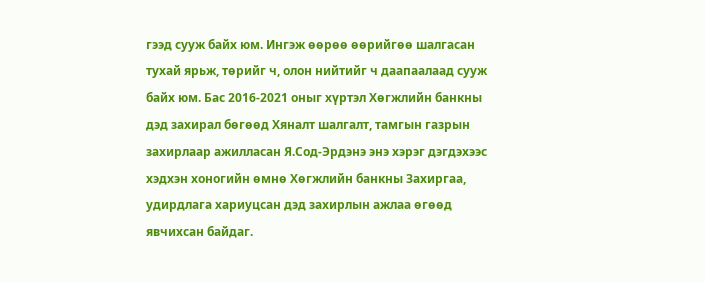гээд сууж байх юм. Ингэж өөрөө өөрийгөө шалгасан тухай ярьж, төрийг ч, олон нийтийг ч даапаалаад сууж байх юм. Бас 2016-2021 оныг хүртэл Хөгжлийн банкны дэд захирал бөгөөд Хяналт шалгалт, тамгын газрын захирлаар ажилласан Я.Сод-Эрдэнэ энэ хэрэг дэгдэхээс хэдхэн хоногийн өмнө Хөгжлийн банкны Захиргаа, удирдлага хариуцсан дэд захирлын ажлаа өгөөд явчихсан байдаг.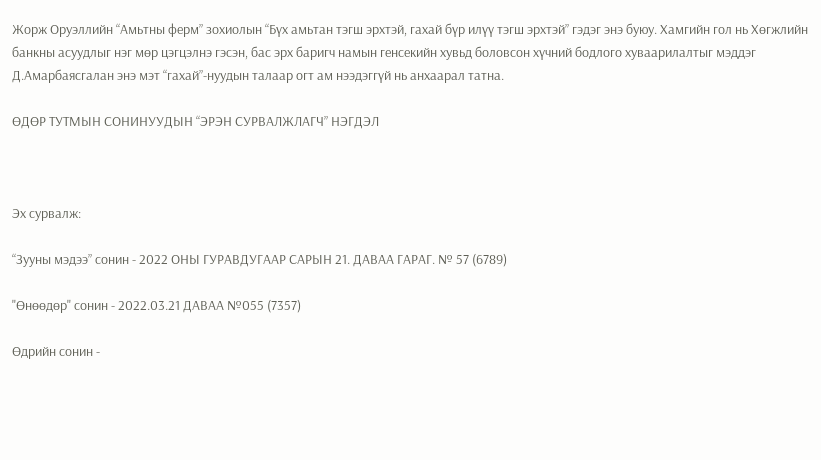Жорж Оруэллийн “Амьтны ферм” зохиолын “Бүх амьтан тэгш эрхтэй, гахай бүр илүү тэгш эрхтэй” гэдэг энэ буюу. Хамгийн гол нь Хөгжлийн банкны асуудлыг нэг мөр цэгцэлнэ гэсэн, бас эрх баригч намын генсекийн хувьд боловсон хүчний бодлого хуваарилалтыг мэддэг Д.Амарбаясгалан энэ мэт “гахай”-нуудын талаар огт ам нээдэггүй нь анхаарал татна.

ӨДӨР ТУТМЫН СОНИНУУДЫН “ЭРЭН СУРВАЛЖЛАГЧ” НЭГДЭЛ



Эх сурвалж:

“Зууны мэдээ” сонин - 2022 ОНЫ ГУРАВДУГААР САРЫН 21. ДАВАА ГАРАГ. № 57 (6789)

"Өнөөдөр" сонин - 2022.03.21 ДАВАА №055 (7357)

Өдрийн сонин -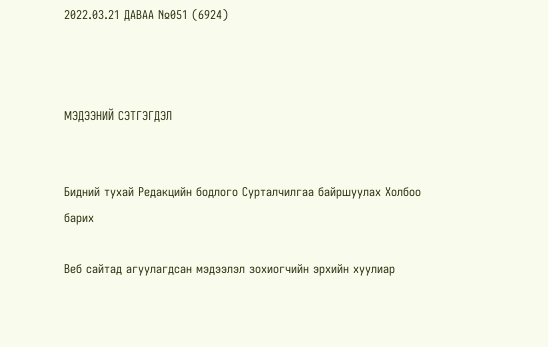2022.03.21 ДАВАА №051 (6924)



МЭДЭЭНИЙ СЭТГЭГДЭЛ


Бидний тухай Редакцийн бодлого Сурталчилгаа байршуулах Холбоо барих

Веб сайтад агуулагдсан мэдээлэл зохиогчийн эрхийн хуулиар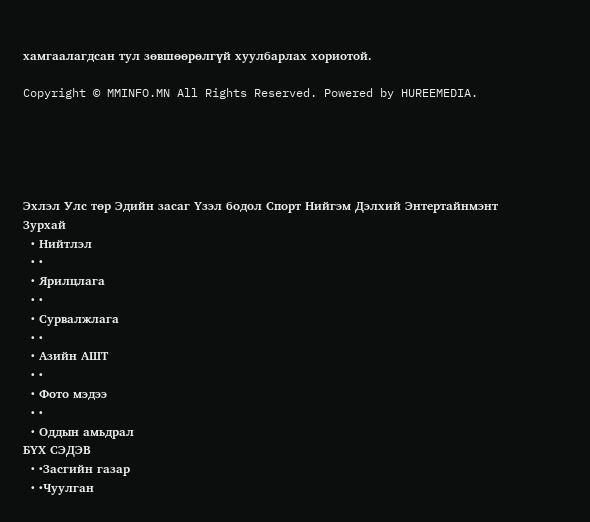хамгаалагдсан тул зөвшөөрөлгүй хуулбарлах хориотой.

Copyright © MMINFO.MN All Rights Reserved. Powered by HUREEMEDIA.





Эхлэл Улс төр Эдийн засаг Үзэл бодол Спорт Нийгэм Дэлхий Энтертайнмэнт Зурхай
  • Нийтлэл
  • •
  • Ярилцлага
  • •
  • Сурвалжлага
  • •
  • Азийн АШТ
  • •
  • Фото мэдээ
  • •
  • Оддын амьдрал
БҮХ СЭДЭВ
  • •Засгийн газар
  • •Чуулган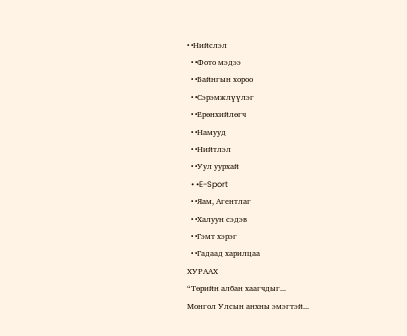• •Нийслэл
  • •Фото мэдээ
  • •Байнгын хороо
  • •Сэрэмжлүүлэг
  • •Ерөнхийлөгч
  • •Намууд
  • •Нийтлэл
  • •Уул уурхай
  • •E-Sport
  • •Яам, Агентлаг
  • •Халуун сэдэв
  • •Гэмт хэрэг
  • •Гадаад харилцаа
ХУРААХ
“Төрийн албан хаагчдыг...
Монгол Улсын анхны эмэгтэй...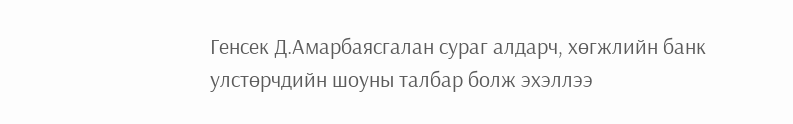Генсек Д.Амарбаясгалан сураг алдарч, хөгжлийн банк улстөрчдийн шоуны талбар болж эхэллээ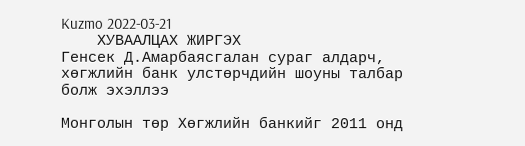Kuzmo 2022-03-21
    ХУВААЛЦАХ ЖИРГЭХ
Генсек Д.Амарбаясгалан сураг алдарч, хөгжлийн банк улстөрчдийн шоуны талбар болж эхэллээ

Монголын төр Хөгжлийн банкийг 2011 онд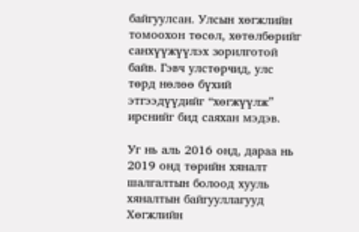байгуулсан. Улсын хөгжлийн томоохон төсөл, хөтөлбөрийг санхүүжүүлэх зорилготой байв. Гэвч улстөрчид, улс төрд нөлөө бүхий этгээдүүдийг “хөгжүүлж” ирснийг бид саяхан мэдэв.

Уг нь аль 2016 онд, дараа нь 2019 онд төрийн хяналт шалгалтын болоод хууль хяналтын байгууллагууд Хөгжлийн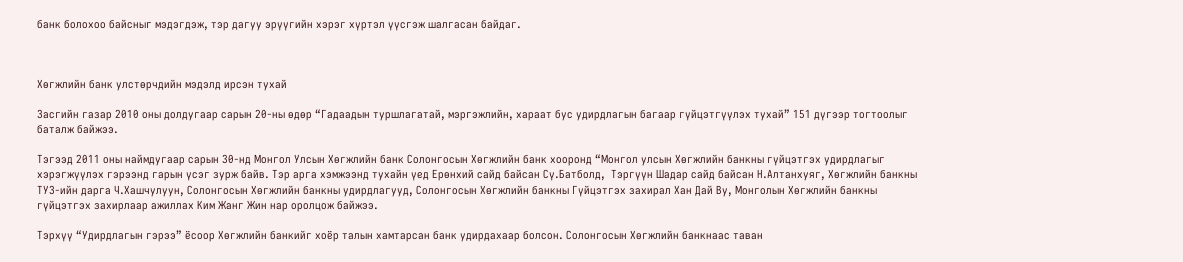банк болохоо байсныг мэдэгдэж, тэр дагуу эрүүгийн хэрэг хүртэл үүсгэж шалгасан байдаг.



Хөгжлийн банк улстөрчдийн мэдэлд ирсэн тухай

Засгийн газар 2010 оны долдугаар сарын 20-ны өдөр “Гадаадын туршлагатай, мэргэжлийн, хараат бус удирдлагын багаар гүйцэтгүүлэх тухай” 151 дүгээр тогтоолыг баталж байжээ.

Тэгээд 2011 оны наймдугаар сарын 30-нд Монгол Улсын Хөгжлийн банк Солонгосын Хөгжлийн банк хооронд “Монгол улсын Хөгжлийн банкны гүйцэтгэх удирдлагыг хэрэгжүүлэх гэрээнд гарын үсэг зурж байв. Тэр арга хэмжээнд тухайн үед Ерөнхий сайд байсан Сү.Батболд,  Тэргүүн Шадар сайд байсан Н.Алтанхуяг, Хөгжлийн банкны ТУЗ-ийн дарга Ч.Хашчулуун, Солонгосын Хөгжлийн банкны удирдлагууд, Солонгосын Хөгжлийн банкны Гүйцэтгэх захирал Хан Дай Ву, Монголын Хөгжлийн банкны гүйцэтгэх захирлаар ажиллах Ким Жанг Жин нар оролцож байжээ.

Тэрхүү “Удирдлагын гэрээ” ёсоор Хөгжлийн банкийг хоёр талын хамтарсан банк удирдахаар болсон. Солонгосын Хөгжлийн банкнаас таван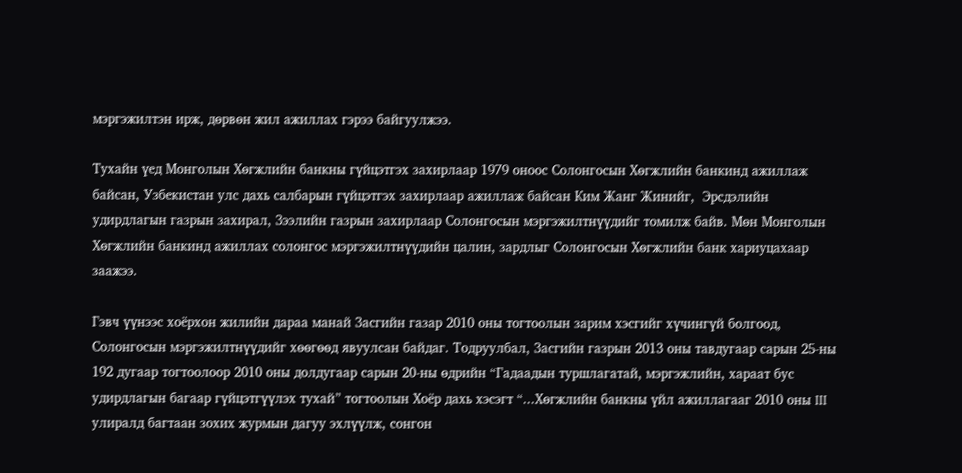мэргэжилтэн ирж, дөрвөн жил ажиллах гэрээ байгуулжээ.

Тухайн үед Монголын Хөгжлийн банкны гүйцэтгэх захирлаар 1979 оноос Солонгосын Хөгжлийн банкинд ажиллаж байсан, Узбекистан улс дахь салбарын гүйцэтгэх захирлаар ажиллаж байсан Ким Жанг Жинийг,  Эрсдэлийн удирдлагын газрын захирал, Зээлийн газрын захирлаар Солонгосын мэргэжилтнүүдийг томилж байв. Мөн Монголын Хөгжлийн банкинд ажиллах солонгос мэргэжилтнүүдийн цалин, зардлыг Солонгосын Хөгжлийн банк хариуцахаар заажээ.

Гэвч үүнээс хоёрхон жилийн дараа манай Засгийн газар 2010 оны тогтоолын зарим хэсгийг хүчингүй болгоод, Солонгосын мэргэжилтнүүдийг хөөгөөд явуулсан байдаг. Тодруулбал, Засгийн газрын 2013 оны тавдугаар сарын 25-ны 192 дугаар тогтоолоор 2010 оны долдугаар сарын 20-ны өдрийн “Гадаадын туршлагатай, мэргэжлийн, хараат бус удирдлагын багаар гүйцэтгүүлэх тухай” тогтоолын Хоёр дахь хэсэгт “...Хөгжлийн банкны үйл ажиллагааг 2010 оны III улиралд багтаан зохих журмын дагуу эхлүүлж, сонгон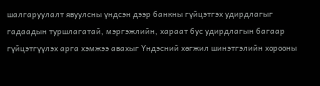шалгаруулалт явуулсны үндсэн дээр банкны гүйцэтгэх удирдлагыг гадаадын туршлагатай, мэргэжлийн, хараат бус удирдлагын багаар гүйцэтгүүлэх арга хэмжээ авахыг Үндэсний хөгжил шинэтгэлийн хорооны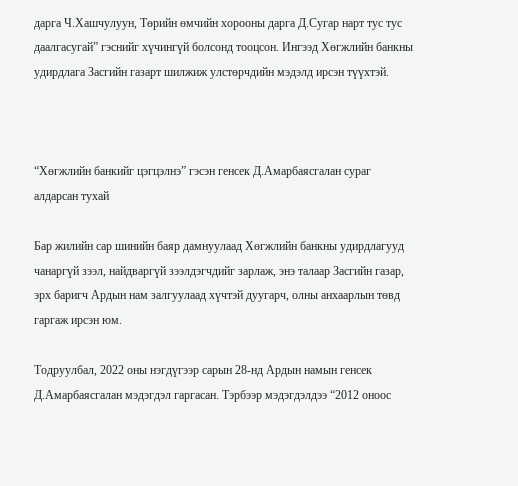дарга Ч.Хашчулуун, Төрийн өмчийн хорооны дарга Д.Сугар нарт тус тус даалгасугай” гэснийг хүчингүй болсонд тооцсон. Ингээд Хөгжлийн банкны удирдлага Засгийн газарт шилжиж улстөрчдийн мэдэлд ирсэн түүхтэй.



“Хөгжлийн банкийг цэгцэлнэ” гэсэн генсек Д.Амарбаясгалан сураг алдарсан тухай

Бар жилийн сар шинийн баяр дамнуулаад Хөгжлийн банкны удирдлагууд чанаргүй зээл, найдваргүй зээлдэгчдийг зарлаж, энэ талаар Засгийн газар, эрх баригч Ардын нам залгуулаад хүчтэй дуугарч, олны анхаарлын төвд гаргаж ирсэн юм.

Тодруулбал, 2022 оны нэгдүгээр сарын 28-нд Ардын намын генсек Д.Амарбаясгалан мэдэгдэл гаргасан. Тэрбээр мэдэгдэлдээ “2012 оноос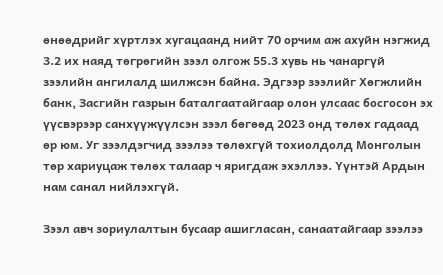өнөөдрийг хүртлэх хугацаанд нийт 70 орчим аж ахуйн нэгжид 3.2 их наяд төгрөгийн зээл олгож 55.3 хувь нь чанаргүй зээлийн ангилалд шилжсэн байна. Эдгээр зээлийг Хөгжлийн банк, Засгийн газрын баталгаатайгаар олон улсаас босгосон эх үүсвэрээр санхүүжүүлсэн зээл бөгөөд 2023 онд төлөх гадаад өр юм. Уг зээлдэгчид зээлээ төлөхгүй тохиолдолд Монголын төр хариуцаж төлөх талаар ч яригдаж эхэллээ. Үүнтэй Ардын нам санал нийлэхгүй.

Зээл авч зориулалтын бусаар ашигласан, санаатайгаар зээлээ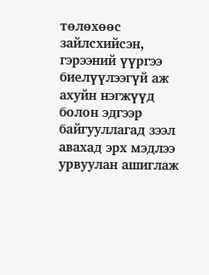төлөхөөс зайлсхийсэн, гэрээний үүргээ биелүүлээгүй аж ахуйн нэгжүүд болон эдгээр байгууллагад зээл авахад эрх мэдлээ урвуулан ашиглаж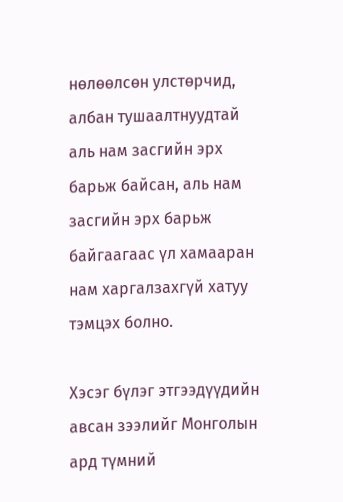нөлөөлсөн улстөрчид, албан тушаалтнуудтай аль нам засгийн эрх барьж байсан, аль нам засгийн эрх барьж байгаагаас үл хамааран нам харгалзахгүй хатуу тэмцэх болно.

Хэсэг бүлэг этгээдүүдийн авсан зээлийг Монголын ард түмний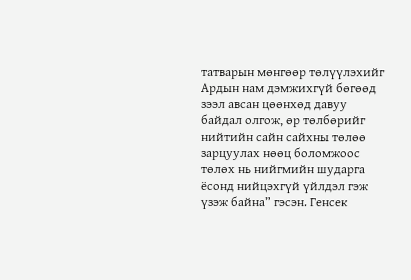татварын мөнгөөр төлүүлэхийг Ардын нам дэмжихгүй бөгөөд зээл авсан цөөнхөд давуу байдал олгож, өр төлбөрийг нийтийн сайн сайхны төлөө зарцуулах нөөц боломжоос төлөх нь нийгмийн шударга ёсонд нийцэхгүй үйлдэл гэж үзэж байна” гэсэн. Генсек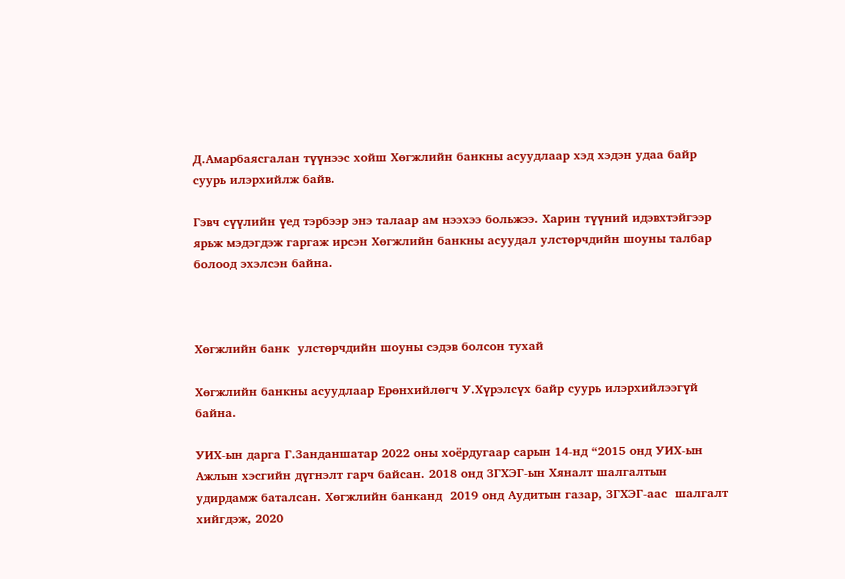Д.Амарбаясгалан түүнээс хойш Хөгжлийн банкны асуудлаар хэд хэдэн удаа байр суурь илэрхийлж байв.

Гэвч сүүлийн үед тэрбээр энэ талаар ам нээхээ больжээ. Харин түүний идэвхтэйгээр ярьж мэдэгдэж гаргаж ирсэн Хөгжлийн банкны асуудал улстөрчдийн шоуны талбар болоод эхэлсэн байна.



Хөгжлийн банк  улстөрчдийн шоуны сэдэв болсон тухай

Хөгжлийн банкны асуудлаар Ерөнхийлөгч У.Хүрэлсүх байр суурь илэрхийлээгүй байна.

УИХ-ын дарга Г.Занданшатар 2022 оны хоёрдугаар сарын 14-нд “2015 онд УИХ-ын  Ажлын хэсгийн дүгнэлт гарч байсан. 2018 онд ЗГХЭГ-ын Хяналт шалгалтын удирдамж баталсан. Хөгжлийн банканд  2019 онд Аудитын газар, ЗГХЭГ-аас  шалгалт  хийгдэж, 2020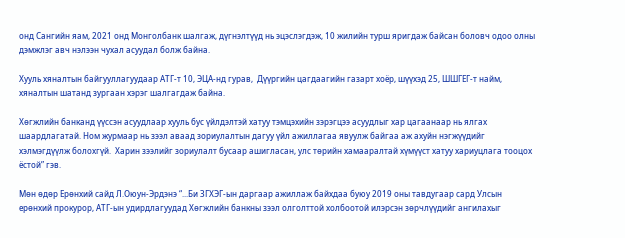онд Сангийн яам, 2021 онд Монголбанк шалгаж, дүгнэлтүүд нь эцэслэгдэж, 10 жилийн турш яригдаж байсан боловч одоо олны дэмжлэг авч нэлээн чухал асуудал болж байна.

Хууль хяналтын байгууллагуудаар АТГ-т 10, ЭЦА-нд гурав,  Дүүргийн цагдаагийн газарт хоёр, шүүхэд 25, ШШГЕГ-т найм, хяналтын шатанд зургаан хэрэг шалгагдаж байна.

Хөгжлийн банканд үүссэн асуудлаар хууль бус үйлдэлтэй хатуу тэмцэхийн зэрэгцээ асуудлыг хар цагаанаар нь ялгах шаардлагатай. Ном журмаар нь зээл аваад зориулалтын дагуу үйл ажиллагаа явуулж байгаа аж ахуйн нэгжүүдийг хэлмэгдүүлж болохгүй.  Харин зээлийг зориулалт бусаар ашигласан, улс төрийн хамааралтай хүмүүст хатуу хариуцлага тооцох ёстой” гэв.

Мөн өдөр Ерөнхий сайд Л.Оюун-Эрдэнэ “...Би ЗГХЭГ-ын даргаар ажиллаж байхдаа буюу 2019 оны тавдугаар сард Улсын ерөнхий прокурор, АТГ-ын удирдлагуудад Хөгжлийн банкны зээл олголттой холбоотой илэрсэн зөрчлүүдийг ангилахыг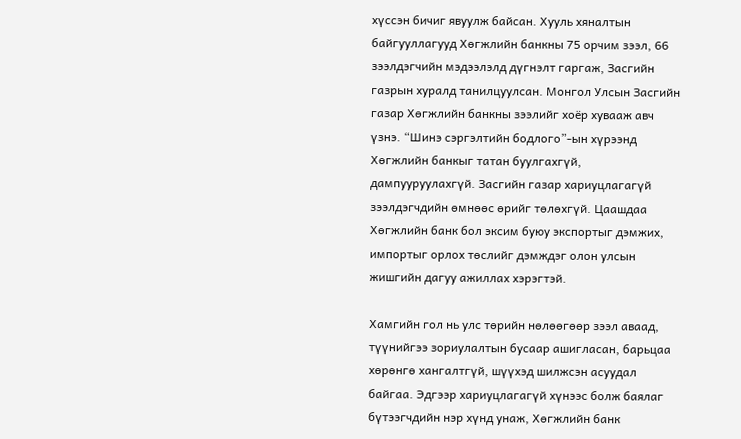хүссэн бичиг явуулж байсан. Хууль хяналтын байгууллагууд Хөгжлийн банкны 75 орчим зээл, 66 зээлдэгчийн мэдээлэлд дүгнэлт гаргаж, Засгийн газрын хуралд танилцуулсан. Монгол Улсын Засгийн газар Хөгжлийн банкны зээлийг хоёр хувааж авч үзнэ. “Шинэ сэргэлтийн бодлого”-ын хүрээнд Хөгжлийн банкыг татан буулгахгүй, дампууруулахгүй. Засгийн газар хариуцлагагүй зээлдэгчдийн өмнөөс өрийг төлөхгүй. Цаашдаа Хөгжлийн банк бол эксим буюу экспортыг дэмжих, импортыг орлох төслийг дэмждэг олон улсын жишгийн дагуу ажиллах хэрэгтэй.

Хамгийн гол нь улс төрийн нөлөөгөөр зээл аваад, түүнийгээ зориулалтын бусаар ашигласан, барьцаа хөрөнгө хангалтгүй, шүүхэд шилжсэн асуудал байгаа. Эдгээр хариуцлагагүй хүнээс болж баялаг бүтээгчдийн нэр хүнд унаж, Хөгжлийн банк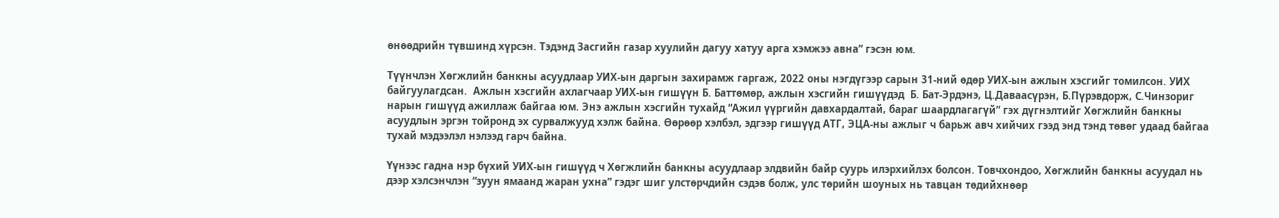өнөөдрийн түвшинд хүрсэн. Тэдэнд Засгийн газар хуулийн дагуу хатуу арга хэмжээ авна” гэсэн юм.

Түүнчлэн Хөгжлийн банкны асуудлаар УИХ-ын даргын захирамж гаргаж, 2022 оны нэгдүгээр сарын 31-ний өдөр УИХ-ын ажлын хэсгийг томилсон. УИХ байгуулагдсан.  Ажлын хэсгийн ахлагчаар УИХ-ын гишүүн Б. Баттөмөр, ажлын хэсгийн гишүүдэд  Б. Бат-Эрдэнэ, Ц.Даваасүрэн, Б.Пүрэвдорж, С.Чинзориг нарын гишүүд ажиллаж байгаа юм. Энэ ажлын хэсгийн тухайд “Ажил үүргийн давхардалтай, бараг шаардлагагүй” гэх дүгнэлтийг Хөгжлийн банкны асуудлын эргэн тойронд эх сурвалжууд хэлж байна. Өөрөөр хэлбэл, эдгээр гишүүд АТГ, ЭЦА-ны ажлыг ч барьж авч хийчих гээд энд тэнд төвөг удаад байгаа тухай мэдээлэл нэлээд гарч байна.

Үүнээс гадна нэр бүхий УИХ-ын гишүүд ч Хөгжлийн банкны асуудлаар элдвийн байр суурь илэрхийлэх болсон. Товчхондоо, Хөгжлийн банкны асуудал нь дээр хэлсэнчлэн “зуун ямаанд жаран ухна” гэдэг шиг улстөрчдийн сэдэв болж, улс төрийн шоуных нь тавцан төдийхнөөр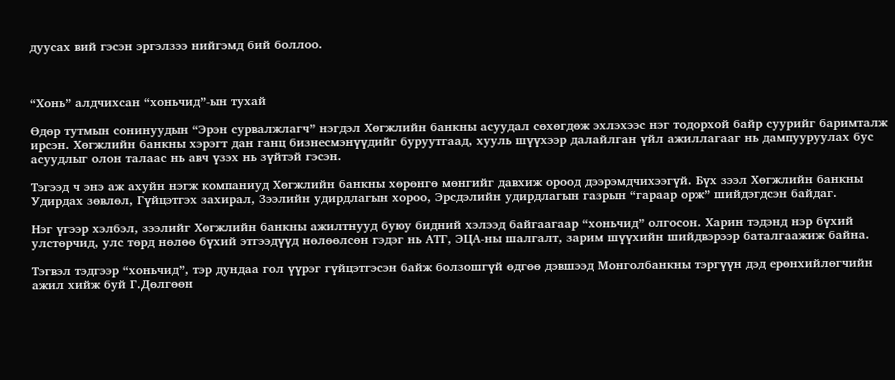дуусах вий гэсэн эргэлзээ нийгэмд бий боллоо.



“Хонь” алдчихсан “хоньчид”-ын тухай

Өдөр тутмын сонинуудын “Эрэн сурвалжлагч” нэгдэл Хөгжлийн банкны асуудал сөхөгдөж эхлэхээс нэг тодорхой байр суурийг баримталж ирсэн. Хөгжлийн банкны хэрэгт дан ганц бизнесмэнүүдийг буруутгаад, хууль шүүхээр далайлган үйл ажиллагааг нь дампууруулах бус асуудлыг олон талаас нь авч үзэх нь зүйтэй гэсэн.

Тэгээд ч энэ аж ахуйн нэгж компаниуд Хөгжлийн банкны хөрөнгө мөнгийг давхиж ороод дээрэмдчихээгүй. Бүх зээл Хөгжлийн банкны Удирдах зөвлөл, Гүйцэтгэх захирал, Зээлийн удирдлагын хороо, Эрсдэлийн удирдлагын газрын “гараар орж” шийдэгдсэн байдаг.

Нэг үгээр хэлбэл, зээлийг Хөгжлийн банкны ажилтнууд буюу бидний хэлээд байгаагаар “хоньчид” олгосон. Харин тэдэнд нэр бүхий улстөрчид, улс төрд нөлөө бүхий этгээдүүд нөлөөлсөн гэдэг нь АТГ, ЭЦА-ны шалгалт, зарим шүүхийн шийдвэрээр баталгаажиж байна.

Тэгвэл тэдгээр “хоньчид”, тэр дундаа гол үүрэг гүйцэтгэсэн байж болзошгүй өдгөө дэвшээд Монголбанкны тэргүүн дэд ерөнхийлөгчийн ажил хийж буй Г.Дөлгөөн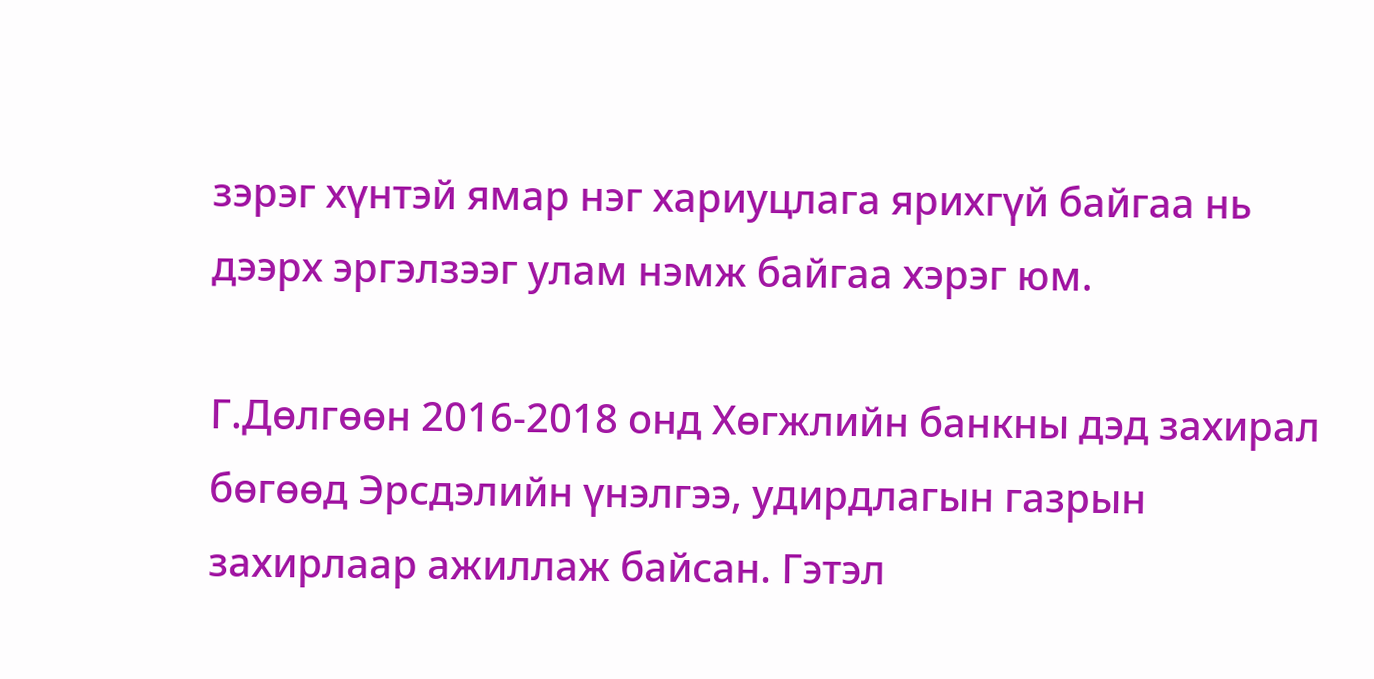зэрэг хүнтэй ямар нэг хариуцлага ярихгүй байгаа нь дээрх эргэлзээг улам нэмж байгаа хэрэг юм.

Г.Дөлгөөн 2016-2018 онд Хөгжлийн банкны дэд захирал бөгөөд Эрсдэлийн үнэлгээ, удирдлагын газрын захирлаар ажиллаж байсан. Гэтэл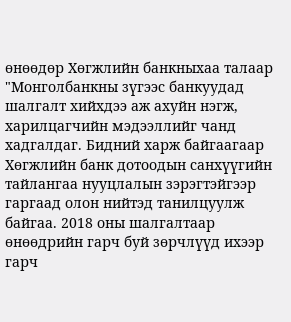өнөөдөр Хөгжлийн банкныхаа талаар "Монголбанкны зүгээс банкуудад шалгалт хийхдээ аж ахуйн нэгж, харилцагчийн мэдээллийг чанд хадгалдаг. Бидний харж байгаагаар Хөгжлийн банк дотоодын санхүүгийн тайлангаа нууцлалын зэрэгтэйгээр гаргаад олон нийтэд танилцуулж байгаа. 2018 оны шалгалтаар өнөөдрийн гарч буй зөрчлүүд ихээр гарч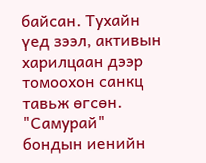байсан. Тухайн үед зээл, активын харилцаан дээр томоохон санкц тавьж өгсөн. "Самурай" бондын иенийн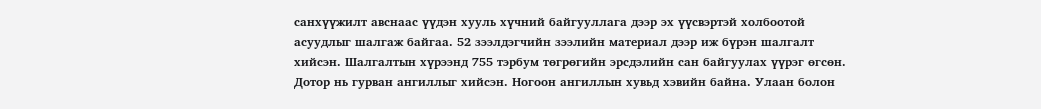санхүүжилт авснаас үүдэн хууль хүчний байгууллага дээр эх үүсвэртэй холбоотой асуудлыг шалгаж байгаа. 52 зээлдэгчийн зээлийн материал дээр иж бүрэн шалгалт хийсэн. Шалгалтын хүрээнд 755 тэрбум төгрөгийн эрсдэлийн сан байгуулах үүрэг өгсөн. Дотор нь гурван ангиллыг хийсэн. Ногоон ангиллын хувьд хэвийн байна. Улаан болон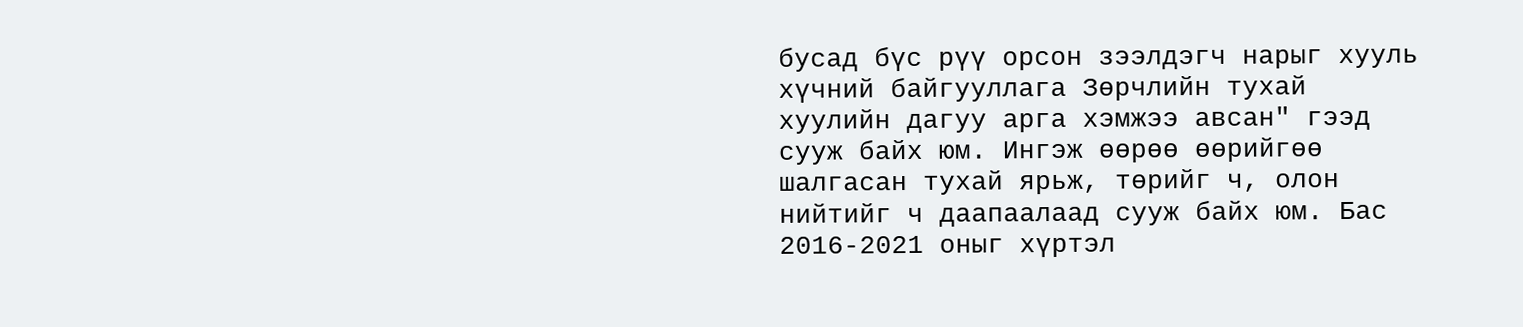бусад бүс рүү орсон зээлдэгч нарыг хууль хүчний байгууллага Зөрчлийн тухай хуулийн дагуу арга хэмжээ авсан" гээд сууж байх юм. Ингэж өөрөө өөрийгөө шалгасан тухай ярьж, төрийг ч, олон нийтийг ч даапаалаад сууж байх юм. Бас 2016-2021 оныг хүртэл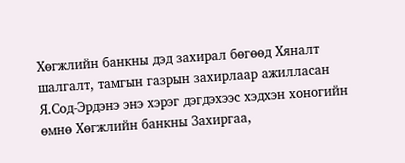Хөгжлийн банкны дэд захирал бөгөөд Хяналт шалгалт, тамгын газрын захирлаар ажилласан Я.Сод-Эрдэнэ энэ хэрэг дэгдэхээс хэдхэн хоногийн өмнө Хөгжлийн банкны Захиргаа,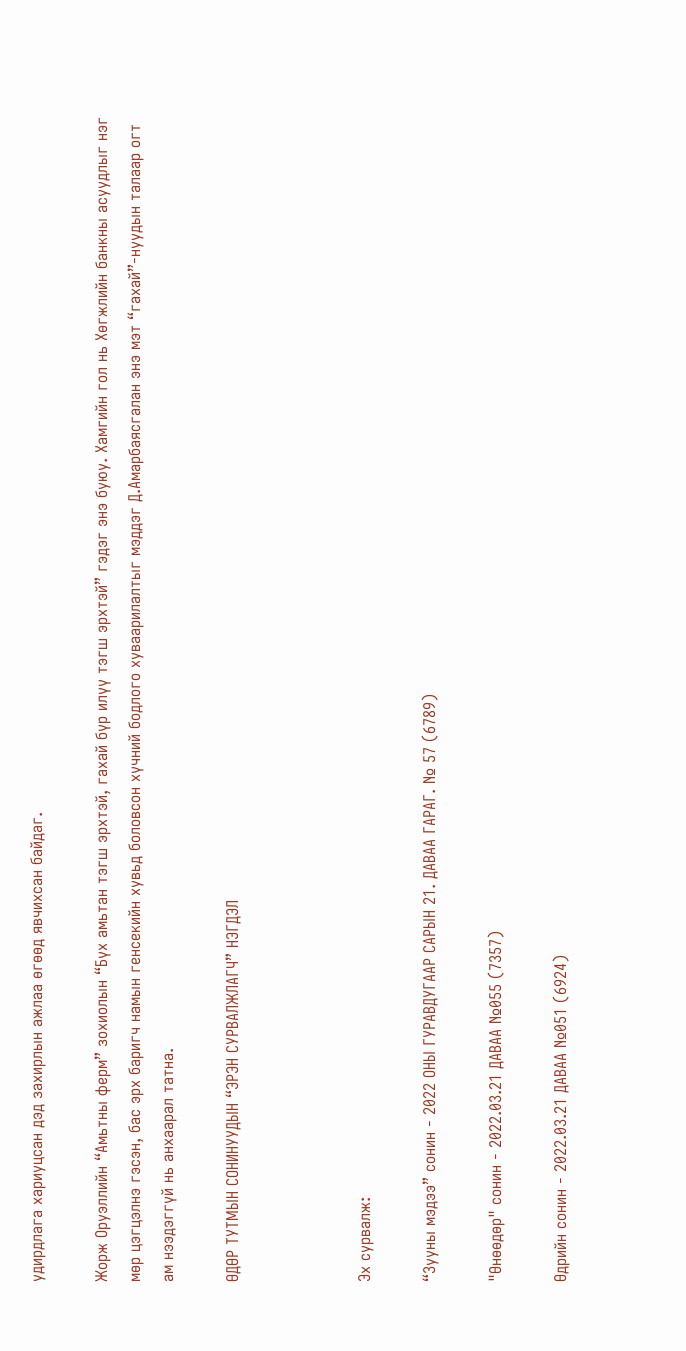удирдлага хариуцсан дэд захирлын ажлаа өгөөд явчихсан байдаг.

Жорж Оруэллийн “Амьтны ферм” зохиолын “Бүх амьтан тэгш эрхтэй, гахай бүр илүү тэгш эрхтэй” гэдэг энэ буюу. Хамгийн гол нь Хөгжлийн банкны асуудлыг нэг мөр цэгцэлнэ гэсэн, бас эрх баригч намын генсекийн хувьд боловсон хүчний бодлого хуваарилалтыг мэддэг Д.Амарбаясгалан энэ мэт “гахай”-нуудын талаар огт ам нээдэггүй нь анхаарал татна.

ӨДӨР ТУТМЫН СОНИНУУДЫН “ЭРЭН СУРВАЛЖЛАГЧ” НЭГДЭЛ



Эх сурвалж:

“Зууны мэдээ” сонин - 2022 ОНЫ ГУРАВДУГААР САРЫН 21. ДАВАА ГАРАГ. № 57 (6789)

"Өнөөдөр" сонин - 2022.03.21 ДАВАА №055 (7357)

Өдрийн сонин - 2022.03.21 ДАВАА №051 (6924)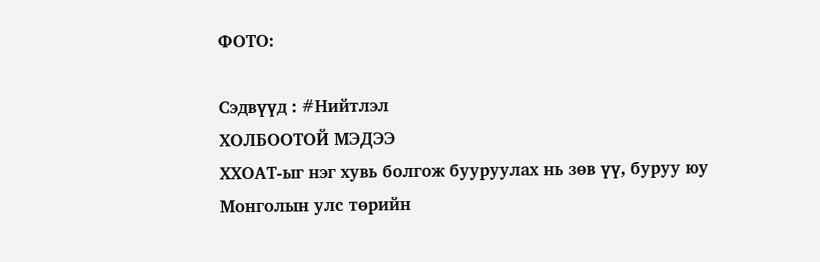ФОТО:

Сэдвүүд : #Нийтлэл
ХОЛБООТОЙ МЭДЭЭ
ХХОАТ-ыг нэг хувь болгож бууруулах нь зөв үү, буруу юу
Монголын улс төрийн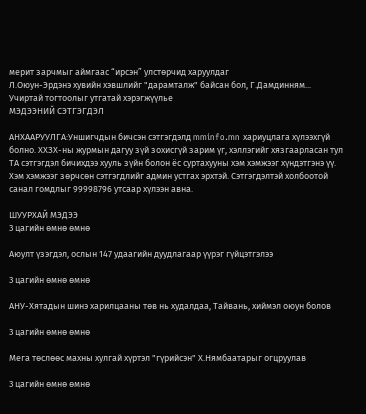мерит зарчмыг аймгаас “ирсэн” улстөрчид харуулдаг
Л.Оюун-Эрдэнэ хувийн хэвшлийг "дарамталж" байсан бол, Г.Дамдинням...
Учиртай тогтоолыг утгатай хэрэгжүүлье
МЭДЭЭНИЙ СЭТГЭГДЭЛ

АНХААРУУЛГА:Уншигчдын бичсэн сэтгэгдэлд mminfo.mn хариуцлага хүлээхгүй болно. ХХЗХ-ны журмын дагуу зүй зохисгүй зарим үг, хэллэгийг хязгаарласан тул ТА сэтгэгдэл бичихдээ хууль зүйн болон ёс суртахууны хэм хэмжээг хүндэтгэнэ үү. Хэм хэмжээг зөрчсөн сэтгэгдлийг админ устгах эрхтэй. Сэтгэгдэлтэй холбоотой санал гомдлыг 99998796 утсаар хүлээн авна.

ШУУРХАЙ МЭДЭЭ
3 цагийн өмнө өмнө

Аюулт үзэгдэл, ослын 147 удаагийн дуудлагаар үүрэг гүйцэтгэлээ

3 цагийн өмнө өмнө

АНУ-Хятадын шинэ харилцааны төв нь худалдаа, Тайвань, хиймэл оюун болов

3 цагийн өмнө өмнө

Мега төслөөс махны хулгай хүртэл "гүрийсэн" Х.Нямбаатарыг огцруулав

3 цагийн өмнө өмнө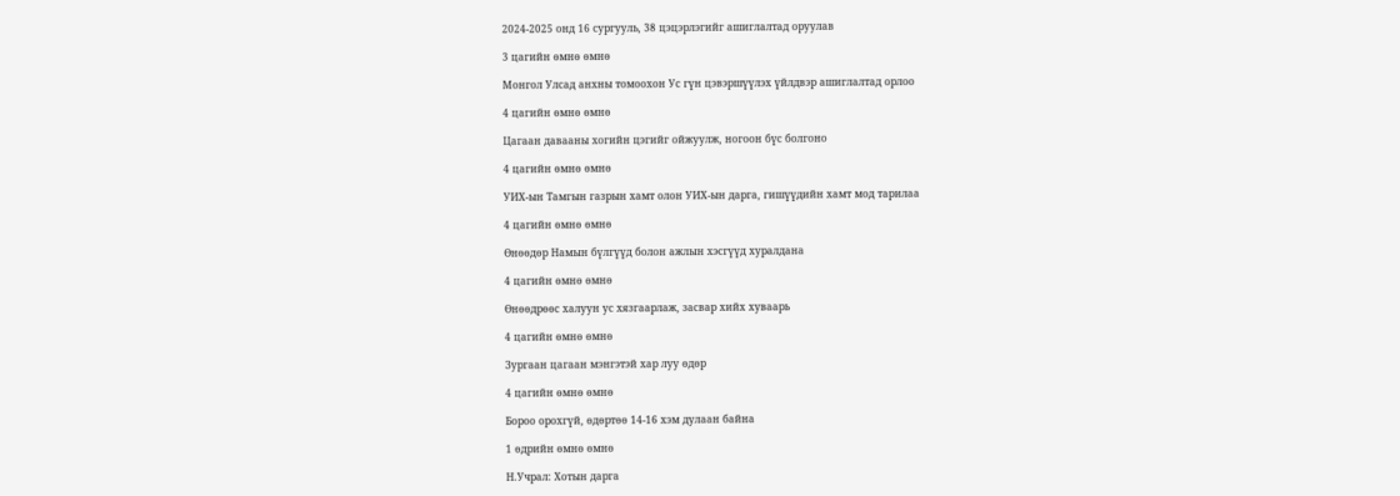2024-2025 онд 16 сургууль, 38 цэцэрлэгийг ашиглалтад оруулав

3 цагийн өмнө өмнө

Монгол Улсад анхны томоохон Ус гүн цэвэршүүлэх үйлдвэр ашиглалтад орлоо

4 цагийн өмнө өмнө

Цагаан давааны хогийн цэгийг ойжуулж, ногоон бүс болгоно

4 цагийн өмнө өмнө

УИХ-ын Тамгын газрын хамт олон УИХ-ын дарга, гишүүдийн хамт мод тарилаа

4 цагийн өмнө өмнө

Өнөөдөр Намын бүлгүүд болон ажлын хэсгүүд хуралдана

4 цагийн өмнө өмнө

Өнөөдрөөс халуун ус хязгаарлаж, засвар хийх хуваарь

4 цагийн өмнө өмнө

Зургаан цагаан мэнгэтэй хар луу өдөр

4 цагийн өмнө өмнө

Бороо орохгүй, өдөртөө 14-16 хэм дулаан байна

1 өдрийн өмнө өмнө

Н.Учрал: Хотын дарга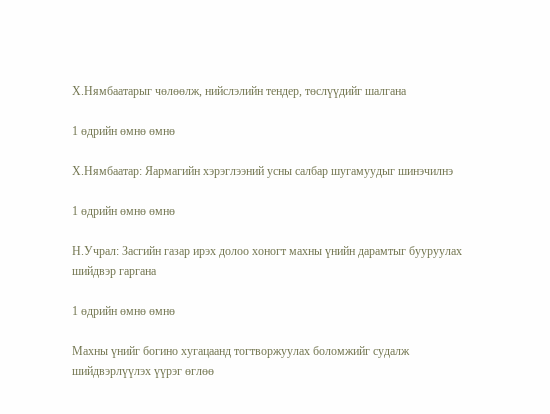Х.Нямбаатарыг чөлөөлж, нийслэлийн тендер, төслүүдийг шалгана

1 өдрийн өмнө өмнө

Х.Нямбаатар: Яармагийн хэрэглээний усны салбар шугамуудыг шинэчилнэ

1 өдрийн өмнө өмнө

Н.Учрал: Засгийн газар ирэх долоо хоногт махны үнийн дарамтыг бууруулах шийдвэр гаргана

1 өдрийн өмнө өмнө

Махны үнийг богино хугацаанд тогтворжуулах боломжийг судалж шийдвэрлүүлэх үүрэг өглөө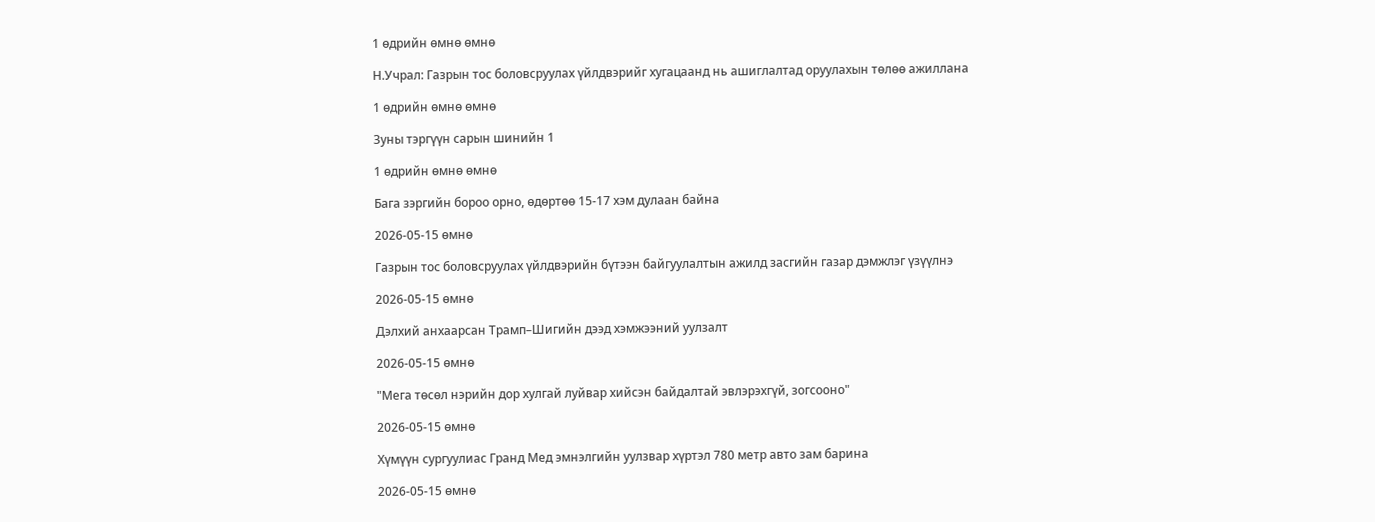1 өдрийн өмнө өмнө

Н.Учрал: Газрын тос боловсруулах үйлдвэрийг хугацаанд нь ашиглалтад оруулахын төлөө ажиллана

1 өдрийн өмнө өмнө

Зуны тэргүүн сарын шинийн 1

1 өдрийн өмнө өмнө

Бага зэргийн бороо орно, өдөртөө 15-17 хэм дулаан байна

2026-05-15 өмнө

Газрын тос боловсруулах үйлдвэрийн бүтээн байгуулалтын ажилд засгийн газар дэмжлэг үзүүлнэ

2026-05-15 өмнө

Дэлхий анхаарсан Трамп–Шигийн дээд хэмжээний уулзалт

2026-05-15 өмнө

"Мега төсөл нэрийн дор хулгай луйвар хийсэн байдалтай эвлэрэхгүй, зогсооно"

2026-05-15 өмнө

Хүмүүн сургуулиас Гранд Мед эмнэлгийн уулзвар хүртэл 780 метр авто зам барина

2026-05-15 өмнө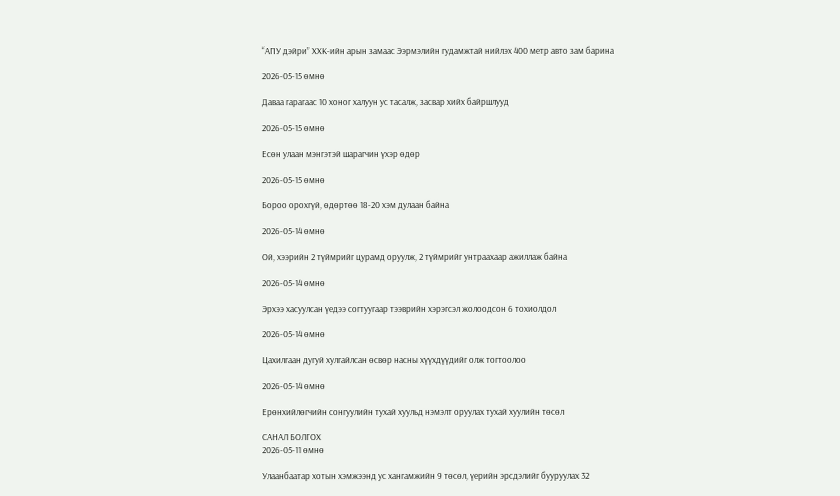“АПУ дэйри” ХХК-ийн арын замаас Ээрмэлийн гудамжтай нийлэх 400 метр авто зам барина

2026-05-15 өмнө

Даваа гарагаас 10 хоног халуун ус тасалж, засвар хийх байршлууд

2026-05-15 өмнө

Есөн улаан мэнгэтэй шарагчин үхэр өдөр

2026-05-15 өмнө

Бороо орохгүй, өдөртөө 18-20 хэм дулаан байна

2026-05-14 өмнө

Ой, хээрийн 2 түймрийг цурамд оруулж, 2 түймрийг унтраахаар ажиллаж байна

2026-05-14 өмнө

Эрхээ хасуулсан үедээ согтуугаар тээврийн хэрэгсэл жолоодсон 6 тохиолдол

2026-05-14 өмнө

Цахилгаан дугуй хулгайлсан өсвөр насны хүүхдүүдийг олж тогтоолоо

2026-05-14 өмнө

Ерөнхийлөгчийн сонгуулийн тухай хуульд нэмэлт оруулах тухай хуулийн төсөл

САНАЛ БОЛГОХ
2026-05-11 өмнө

Улаанбаатар хотын хэмжээнд ус хангамжийн 9 төсөл, үерийн эрсдэлийг бууруулах 32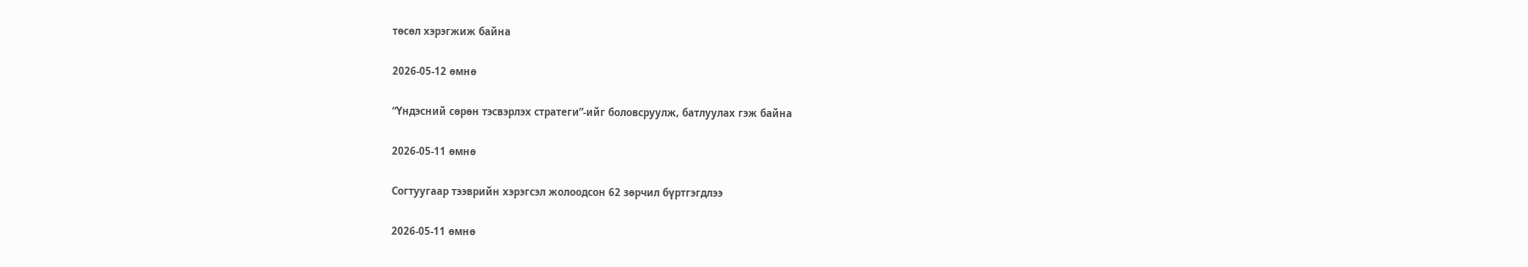төсөл хэрэгжиж байна

2026-05-12 өмнө

“Үндэсний сөрөн тэсвэрлэх стратеги”-ийг боловсруулж, батлуулах гэж байна

2026-05-11 өмнө

Согтуугаар тээврийн хэрэгсэл жолоодсон 62 зөрчил бүртгэгдлээ

2026-05-11 өмнө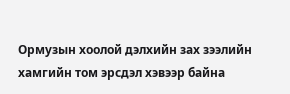Ормузын хоолой дэлхийн зах зээлийн хамгийн том эрсдэл хэвээр байна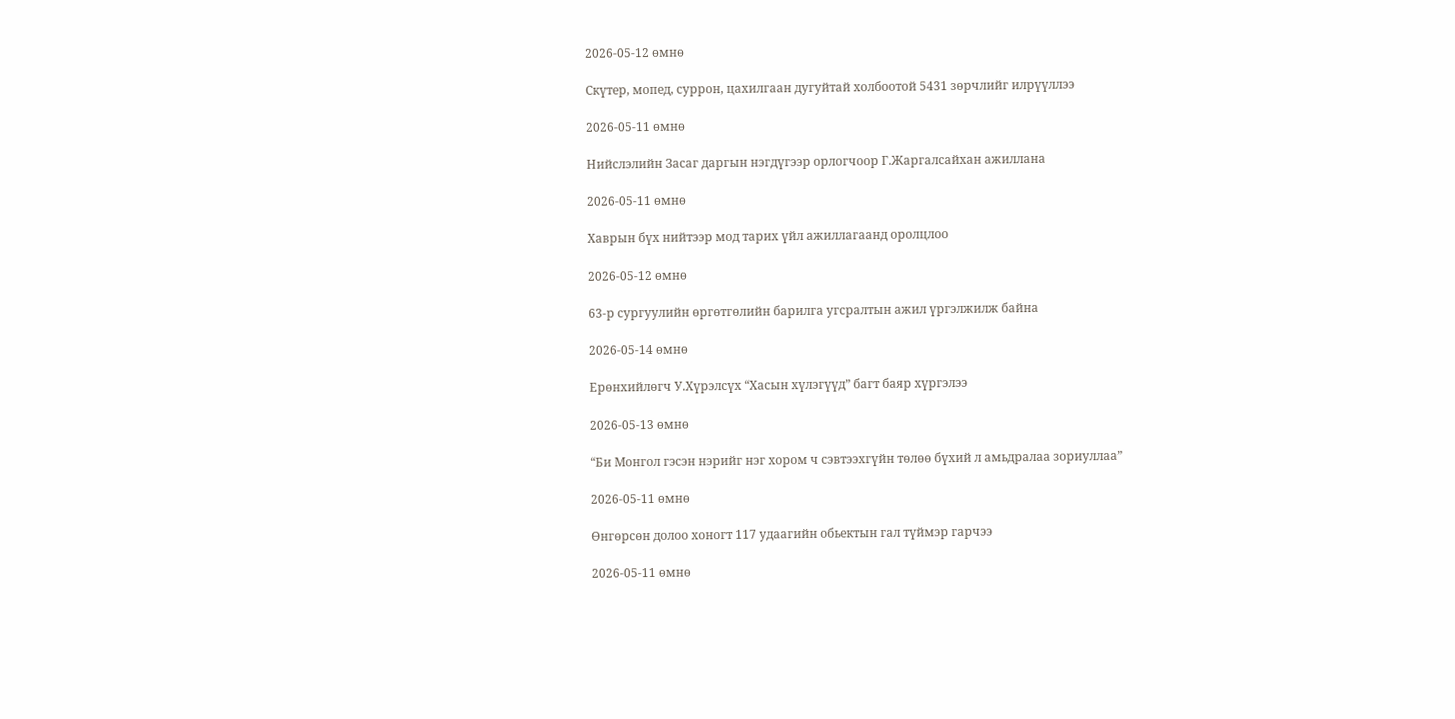2026-05-12 өмнө

Скүтер, мопед, суррон, цахилгаан дугуйтай холбоотой 5431 зөрчлийг илрүүллээ

2026-05-11 өмнө

Нийслэлийн Засаг даргын нэгдүгээр орлогчоор Г.Жаргалсайхан ажиллана

2026-05-11 өмнө

Хаврын бүх нийтээр мод тарих үйл ажиллагаанд оролцлоо

2026-05-12 өмнө

63-р сургуулийн өргөтгөлийн барилга угсралтын ажил үргэлжилж байна

2026-05-14 өмнө

Ерөнхийлөгч У.Хүрэлсүх “Хасын хүлэгүүд” багт баяр хүргэлээ

2026-05-13 өмнө

“Би Монгол гэсэн нэрийг нэг хором ч сэвтээхгүйн төлөө бүхий л амьдралаа зориуллаа”

2026-05-11 өмнө

Өнгөрсөн долоо хоногт 117 удаагийн обьектын гал түймэр гарчээ

2026-05-11 өмнө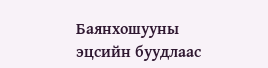Баянхошууны эцсийн буудлаас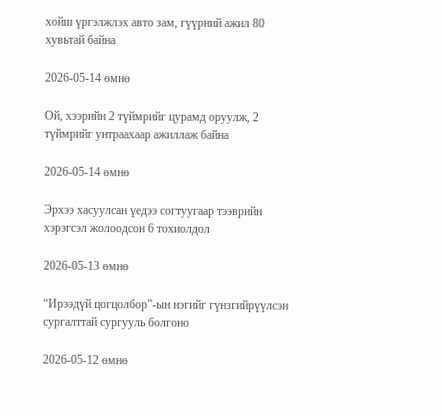хойш үргэлжлэх авто зам, гүүрний ажил 80 хувьтай байна

2026-05-14 өмнө

Ой, хээрийн 2 түймрийг цурамд оруулж, 2 түймрийг унтраахаар ажиллаж байна

2026-05-14 өмнө

Эрхээ хасуулсан үедээ согтуугаар тээврийн хэрэгсэл жолоодсон 6 тохиолдол

2026-05-13 өмнө

“Ирээдүй цогцолбор”-ын нэгийг гүнзгийрүүлсэн сургалттай сургууль болгоно

2026-05-12 өмнө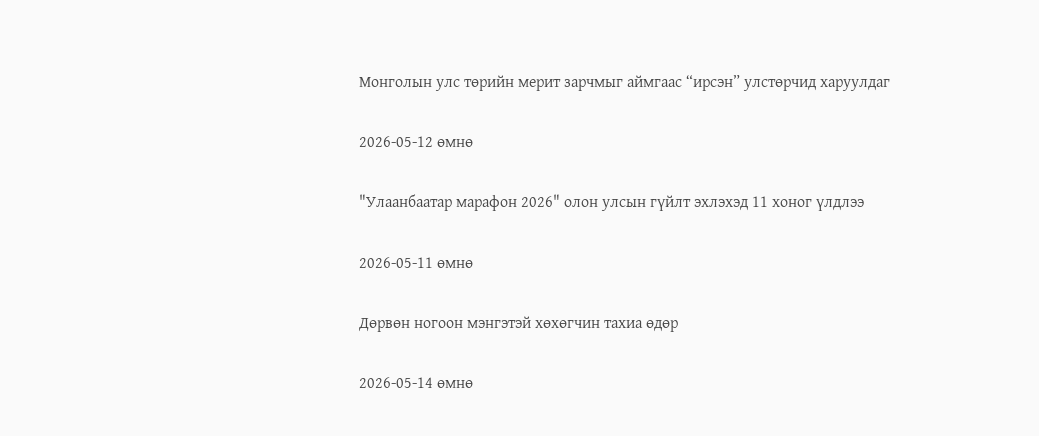Монголын улс төрийн мерит зарчмыг аймгаас “ирсэн” улстөрчид харуулдаг

2026-05-12 өмнө

"Улаанбаатар марафон 2026" олон улсын гүйлт эхлэхэд 11 хоног үлдлээ

2026-05-11 өмнө

Дөрвөн ногоон мэнгэтэй хөхөгчин тахиа өдөр

2026-05-14 өмнө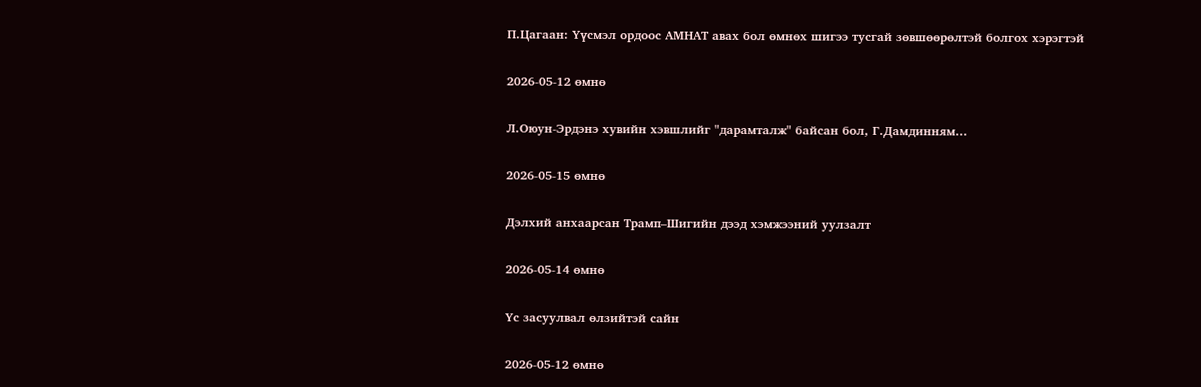П.Цагаан: Үүсмэл ордоос АМНАТ авах бол өмнөх шигээ тусгай зөвшөөрөлтэй болгох хэрэгтэй

2026-05-12 өмнө

Л.Оюун-Эрдэнэ хувийн хэвшлийг "дарамталж" байсан бол, Г.Дамдинням...

2026-05-15 өмнө

Дэлхий анхаарсан Трамп–Шигийн дээд хэмжээний уулзалт

2026-05-14 өмнө

Үс засуулвал өлзийтэй сайн

2026-05-12 өмнө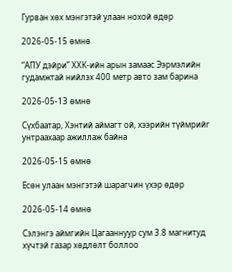Гурван хөх мэнгэтэй улаан нохой өдөр

2026-05-15 өмнө

“АПУ дэйри” ХХК-ийн арын замаас Ээрмэлийн гудамжтай нийлэх 400 метр авто зам барина

2026-05-13 өмнө

Сүхбаатар, Хэнтий аймагт ой, хээрийн түймрийг унтраахаар ажиллаж байна

2026-05-15 өмнө

Есөн улаан мэнгэтэй шарагчин үхэр өдөр

2026-05-14 өмнө

Сэлэнгэ аймгийн Цагааннуур сум 3.8 магнитуд хүчтэй газар хөдлөлт боллоо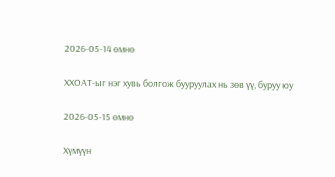2026-05-14 өмнө

ХХОАТ-ыг нэг хувь болгож бууруулах нь зөв үү, буруу юу

2026-05-15 өмнө

Хүмүүн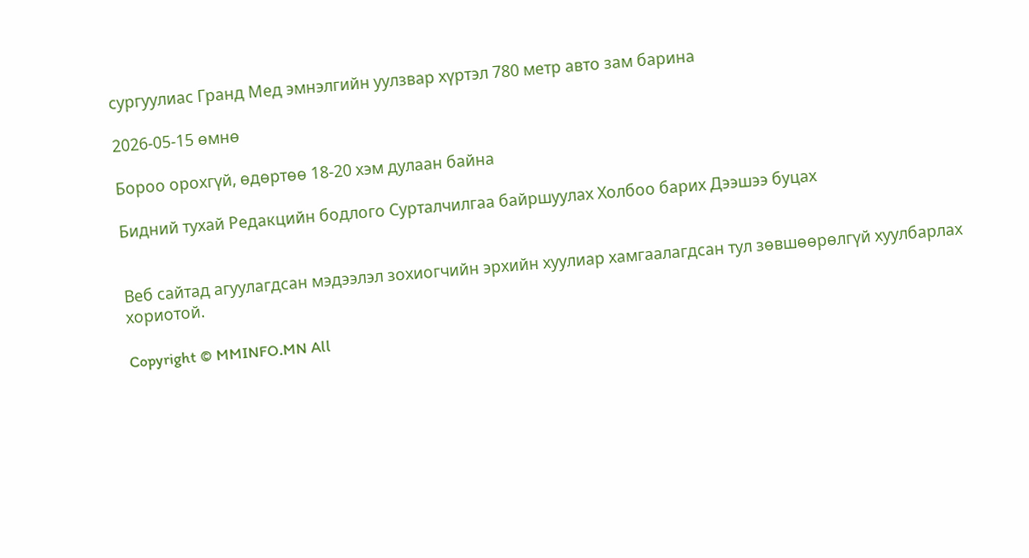сургуулиас Гранд Мед эмнэлгийн уулзвар хүртэл 780 метр авто зам барина

2026-05-15 өмнө

Бороо орохгүй, өдөртөө 18-20 хэм дулаан байна

Бидний тухай Редакцийн бодлого Сурталчилгаа байршуулах Холбоо барих Дээшээ буцах


Веб сайтад агуулагдсан мэдээлэл зохиогчийн эрхийн хуулиар хамгаалагдсан тул зөвшөөрөлгүй хуулбарлах хориотой.

Copyright © MMINFO.MN All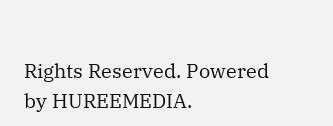Rights Reserved. Powered by HUREEMEDIA.